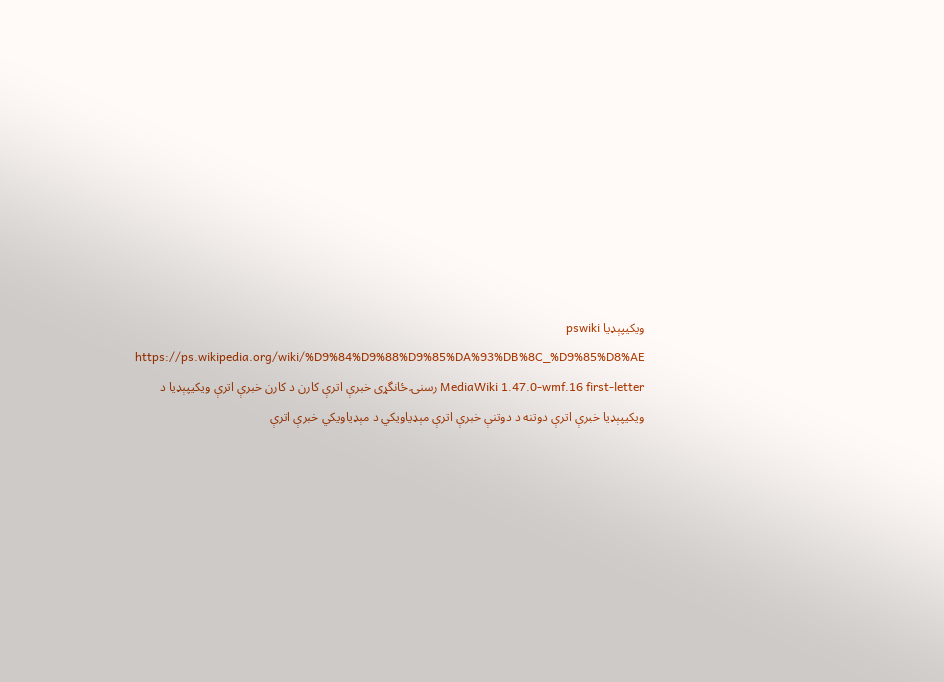ويکيپېډيا pswiki https://ps.wikipedia.org/wiki/%D9%84%D9%88%D9%85%DA%93%DB%8C_%D9%85%D8%AE MediaWiki 1.47.0-wmf.16 first-letter رسنۍ ځانگړی خبرې اترې کارن د کارن خبرې اترې ويکيپېډيا د ويکيپېډيا خبرې اترې دوتنه د دوتنې خبرې اترې مېډياويکي د مېډياويکي خبرې اترې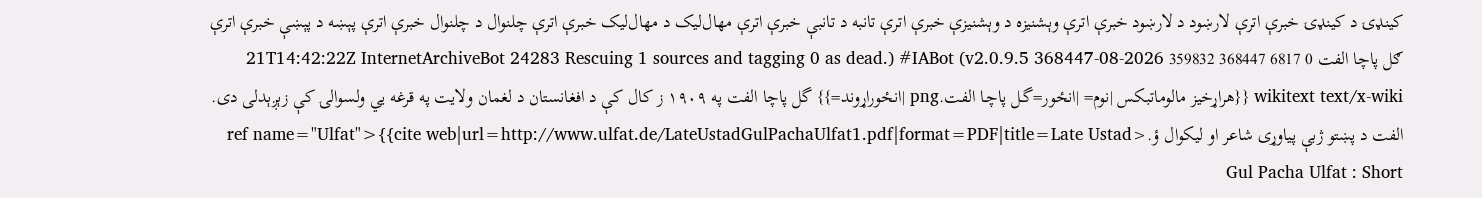کينډۍ د کينډۍ خبرې اترې لارښود د لارښود خبرې اترې وېشنيزه د وېشنيزې خبرې اترې تانبه د تانبې خبرې اترې مهال‌ليک د مهال‌ليک خبرې اترې چلنوال د چلنوال خبرې اترې پېښه د پېښې خبرې اترې ګل پاچا الفت 0 6817 368447 359832 2026-08-21T14:42:22Z InternetArchiveBot 24283 Rescuing 1 sources and tagging 0 as dead.) #IABot (v2.0.9.5 368447 wikitext text/x-wiki {{هراړخيز مالوماتبکس |نوم= |انځور=گـل پاچـا الفت.png |انځوراړوند=}} گل پاچا الفت په ۱۹۰۹ ز کال کې د افغانستان د لغمان ولایت په قرغه يي ولسوالۍ کې زېږېدلی دی. الفت د پښتو ژبې پیاوړی شاعر او لیکوال ؤ.<ref name="Ulfat">{{cite web|url=http://www.ulfat.de/LateUstadGulPachaUlfat1.pdf|format=PDF|title=Late Ustad Gul Pacha Ulfat : Short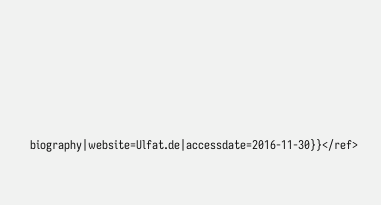biography|website=Ulfat.de|accessdate=2016-11-30}}</ref>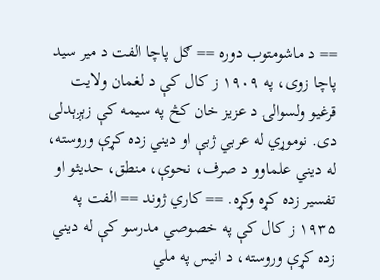== د ماشومتوب دوره == ګل پاچا الفت د میر سید پاچا زوی، په ۱۹۰۹ ز کال کې د لغمان ولایت قرغیو ولسوالۍ د عزیز خان کڅ په سیمه کې زېږېدلی دی. نوموړي له عربي ژبې او دیني زده کړې وروسته، له دیني علماوو د صرف، نحوې، منطق، حدیثو او تفسیر زده کړه وکړه. == کاري ژوند == الفت په ۱۹۳۵ ز کال کې په خصوصي مدرسو کې له دیني زده کړې وروسته، د انیس په ملي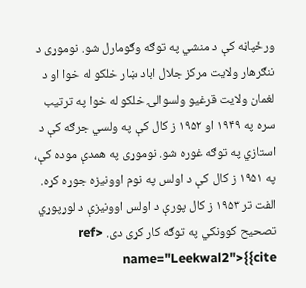ورځپاڼه کې د منشي په توګه وګومارل شو. نوموړی د ننګرهار ولایت مرکز جلال اباد ښار خلکو له خوا او د لغمان ولایت قرغیو ولسوالۍ خلکو له خوا په ترتیب سره په ۱۹۴۹ او ۱۹۵۲ ز کال کې په ولسي جرګه کې د استازي په توګه غوره شو. نوموړی په همدې موده کې، په ۱۹۵۱ ز کال کې د اولس په نوم اوونیزه جوړه کړه. الفت تر ۱۹۵۳ ز کال پورې د اولس اوونیزې د لوړپوړي تصحیح کوونکي په توګه کار کړی دی. <ref name="Leekwal2">{{cite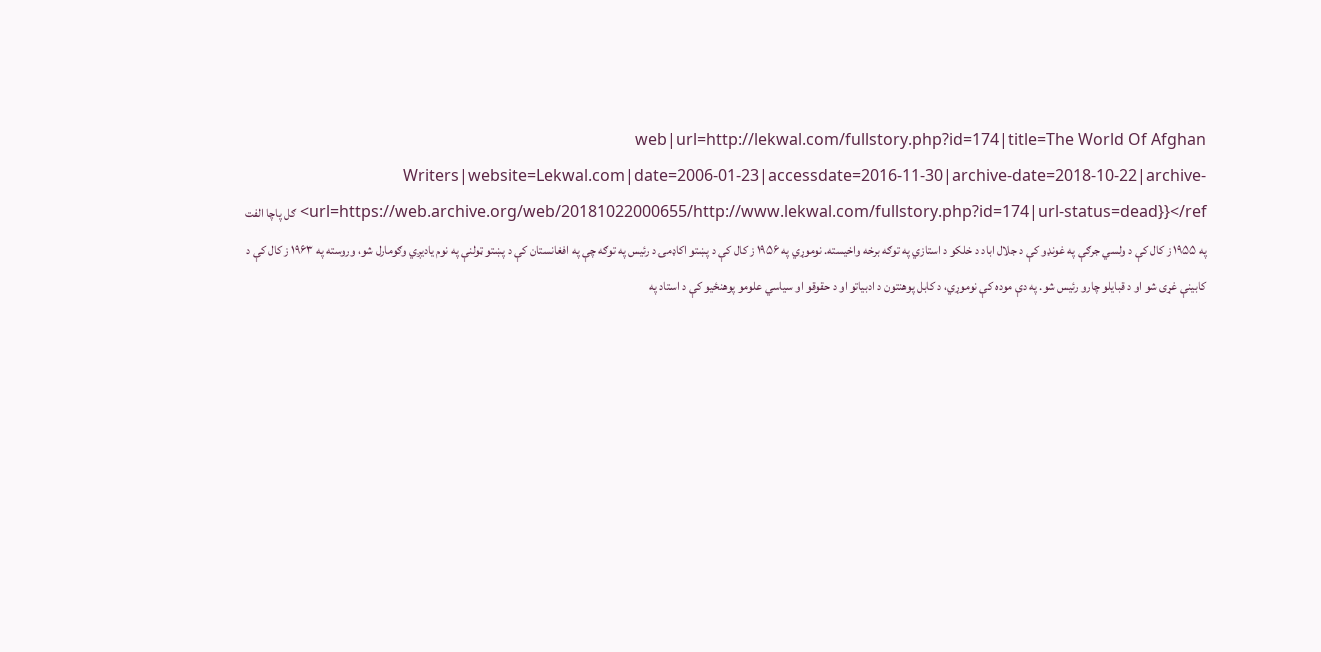web|url=http://lekwal.com/fullstory.php?id=174|title=The World Of Afghan Writers|website=Lekwal.com|date=2006-01-23|accessdate=2016-11-30|archive-date=2018-10-22|archive-url=https://web.archive.org/web/20181022000655/http://www.lekwal.com/fullstory.php?id=174|url-status=dead}}</ref> ګل پاچا الفت په ۱۹۵۵ ز کال کې د ولسي جرګې په غونډو کې د جلال اباد د خلکو د استازي په توګه برخه واخیسته. نوموړي په ۱۹۵۶ ز کال کې د پښتو اکاډمۍ د رئیس په توګه چې په افغانستان کې د پښتو ټولنې په نوم یادیږي وګومارل شو، وروسته په ۱۹۶۳ ز کال کې د کابینې غړی شو او د قبایلو چارو رئیس شو. په دې موده کې نوموړي، د کابل پوهنتون د ادبیاتو او د حقوقو او سیاسي علومو پوهنځیو کې د استاد په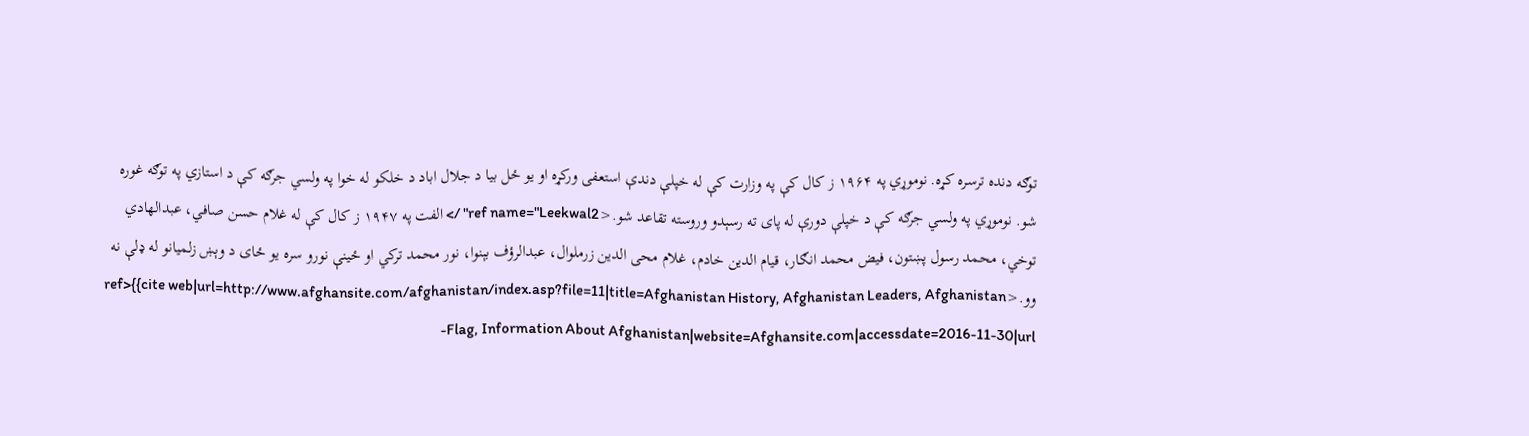توګه دنده ترسره کړه. نوموړي په ۱۹۶۴ ز کال کې په وزارت کې له خپلې دندې استعفی ورکړه او یو ځل بیا د جلال اباد د خلکو له خوا په ولسي جرګه کې د استازي په توګه غوره شو. نوموړي په ولسي جرګه کې د خپلې دورې له پای ته رسېدو وروسته تقاعد شو.<ref name="Leekwal2" /> الفت په ۱۹۴۷ ز کال کې له غلام حسن صافي، عبدالهادي توخي، محمد رسول پښتون، فیض محمد انګار، قیام الدین خادم، غلام محی الدین زرملوال، عبدالرؤف بېنوا، نور محمد ترکي او ځینې نورو سره یو ځای د وېښ زلمیانو له ډلې نه وو.<ref>{{cite web|url=http://www.afghansite.com/afghanistan/index.asp?file=11|title=Afghanistan History, Afghanistan Leaders, Afghanistan Flag, Information About Afghanistan|website=Afghansite.com|accessdate=2016-11-30|url-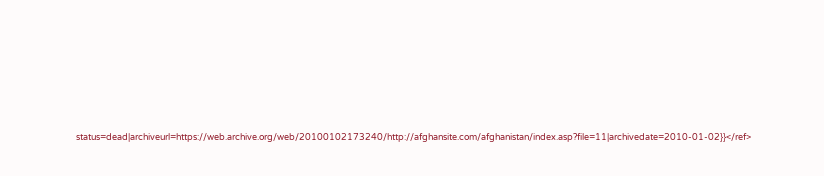status=dead|archiveurl=https://web.archive.org/web/20100102173240/http://afghansite.com/afghanistan/index.asp?file=11|archivedate=2010-01-02}}</ref>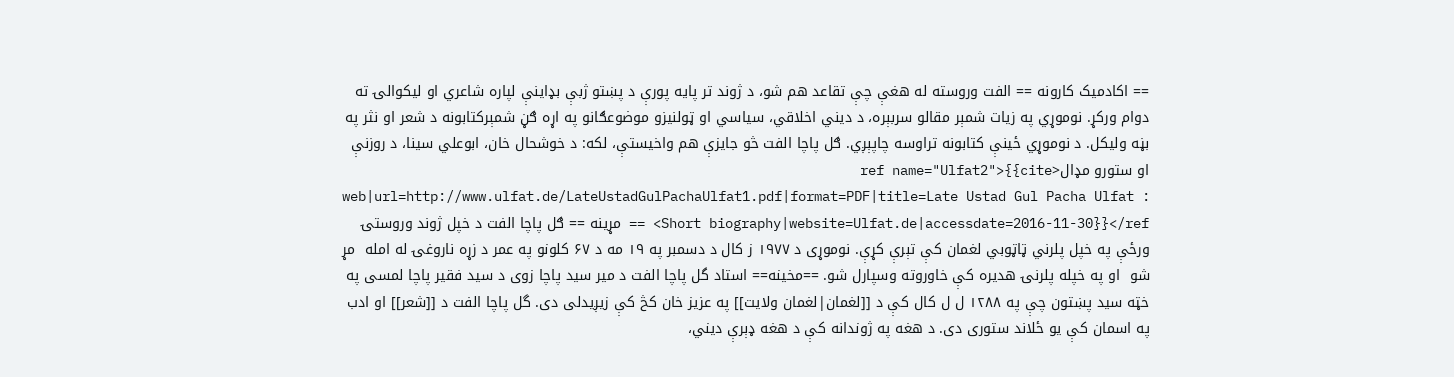== اکادمیک کارونه == الفت وروسته له هغې چې تقاعد هم شو، د ژوند تر پایه پورې د پښتو ژبې بډاینې لپاره شاعري او لیکوالۍ ته دوام ورکړ. نوموړي په زیات شمېر مقالو سربېره، د دیني اخلاقي، سیاسي او ټولنیزو موضوعګانو په اړه ګڼ شمېرکتابونه د شعر او نثر په بڼه ولیکل. د نوموړي ځینې کتابونه تراوسه چاپېږي. ګل پاچا الفت څو جایزې هم واخیستې، لکه: د خوشحال خان، ابوعلي سینا، د روزنې او ستورو مډال<ref name="Ulfat2">{{cite web|url=http://www.ulfat.de/LateUstadGulPachaUlfat1.pdf|format=PDF|title=Late Ustad Gul Pacha Ulfat : Short biography|website=Ulfat.de|accessdate=2016-11-30}}</ref> == مړینه == ګل پاچا الفت د خپل ژوند وروستۍ ورځې په خپل پلرني ټاټوبي لغمان کې تېرې کړې. نوموړی د ۱۹۷۷ ز کال د دسمبر په ۱۹ مه د ۶۷ کلونو په عمر د زړه ناروغۍ له امله  مړ شو  او په خپله پلرنۍ هدیره کې خاوروته وسپارل شو. ==مخينه== استاد گل پاچا الفت د مير سيد پاچا زوی د سيد فقير پاچا لمسی په خټه سيد پښتون چې په ١٢٨۸ ل ل کال کې د [[لغمان|لغمان ولايت]] په عزيز خان کڅ کې زيږيدلی دی. گل پاچا الفت د [[شعر]] او ادب په اسمان کې يو ځلاند ستوری دی. د هغه په ژوندانه کې د هغه ډېرې ديني،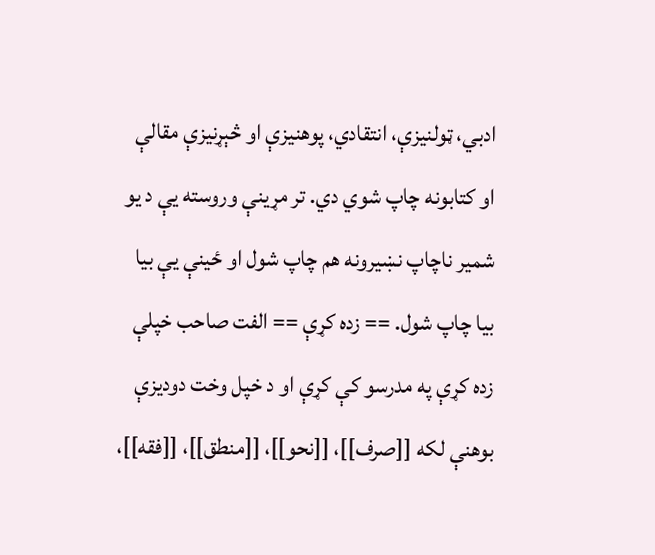ادبي، ټولنيزې، انتقادي، پوهنيزې او څېړنيزې مقالې او کتابونه چاپ شوي دي. تر مړينې وروسته يې د يو شمير ناچاپ نښيرونه هم چاپ شول او ځينې يې بيا بيا چاپ شول. == زده کړې == الفت صاحب خپلې زده کړې په مدرسو کې کړې او د خپل وخت دوديزې بوهنې لکه [[صرف]]، [[نحو]]، [[منطق]]، [[فقه]]،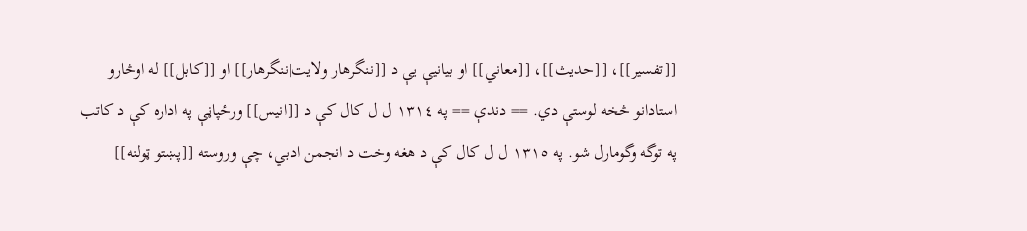[[تفسير]]، [[حديث]]، [[معاني]] او بيانيې يې د [[ننگرهار ولايت|ننگرهار]] او [[کابل]] له اوڅارو استادانو څخه لوستې دي. == دندې == په ١٣١٤ ل ل کال کې د [[انيس]] ورځپاڼې په اداره کې د کاتب په توگه وگومارل شو. په ١٣١٥ ل ل کال کې د هغه وخت د انجمن ادبي، چې وروسته [[پښتو ټولنه]]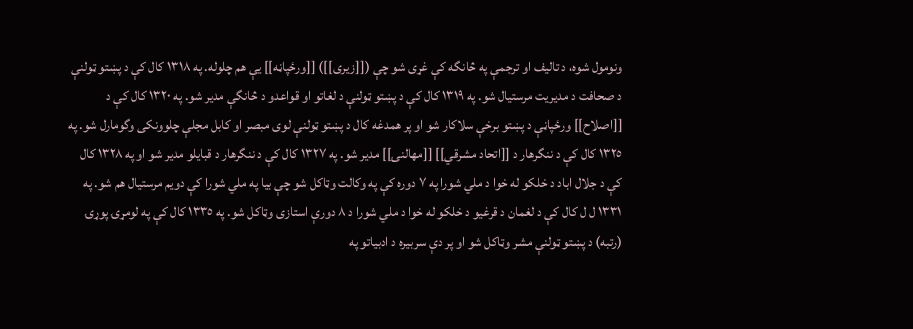ونومول شوه، د تاليف او ترجمې په څانگه کې غړی شو چې ([[زيری]]) [[ورځپاڼه]] يې هم چلوله. په ١٣١٨ کال کې د پښتو ټولنې د صحافت د مديريت مرستيال شو. په ١٣١٩ کال کې د پښتو ټولنې د لغاتو او قواعدو د څانگې مدير شو. په ١٣٢۰ کال کې د [[اصلاح]] ورځپاڼې د پښتو برخې سلاکار شو او پر همدغه کال د پښتو ټولنې لوی مبصر او کابل مجلې چلوونکی وگومارل شو. په ١٣٢٥ کال کې د ننگرهار د [[اتحاد مشرقي]] [[مهالنۍ]] مدير شو. په ١٣٢٧ کال کې د ننگرهار د قبايلو مدير شو او په ١٣٢٨ کال کې د جلال اباد د خلکو له خوا د ملي شورا په ٧ دوره کې په وکالت وټاکل شو چې بيا په ملي شورا کې دويم مرستيال هم شو. په ١٣٣١ ل ل کال کې د لغمان د قرغيو د خلکو له خوا د ملي شورا د ٨ دورې استازی وټاکل شو. په ١٣٣٥ کال کې په لومړۍ پوړۍ (رتبه) د پښتو ټولنې مشر وټاکل شو او پر دې سربيره د ادبياتو په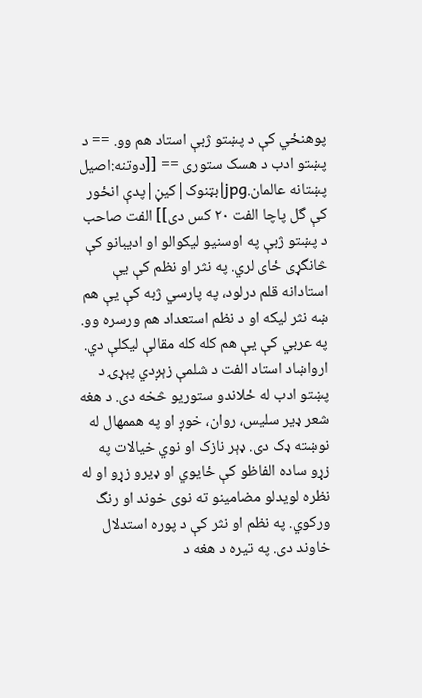پوهنځي کې د پښتو ژبې استاد هم وو. == د پښتو ادب د هسک ستوری == [[دوتنه:اصيل پښتانه عالمان.jpg|بټنوک|کيڼ|پدې انځور کې گل پاچا الفت ۲۰ کس دی]] الفت صاحب د پښتو ژبې په اوسنيو ليکوالو او اديبانو کې څانگړی ځای لري. په نثر او نظم کې يې استادانه قلم درلود، په پارسي ژبه کې يې هم ښه نثر ليکه او د نظم استعداد هم ورسره وو. په عربي کې يې هم کله کله مقالې ليکلې دي. ارواښاد استاد الفت د شلمې زېږدي پېړۍ د پښتو ادب له ځلاندو ستوريو څخه دی. د هغه شعر ډير سليس، روان، خوږ او په هممهال له نوښته ډک دی. ډېر نازک او نوي خيالات په زړو ساده الفاظو کې ځايوي او ډيرو زړو او له نظره لويدلو مضامينو ته نوی خوند او رنگ ورکوي. په نظم او نثر کې د پوره استدلال خاوند دی. په تيره د هغه د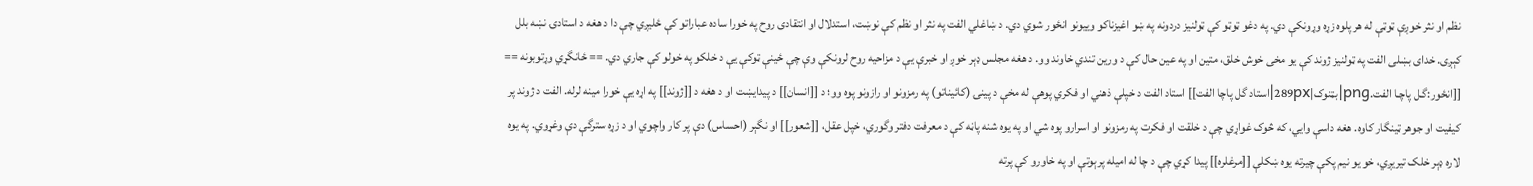نظم او نثر خوږې ټوټې له هر پلوه زړه وړونکې دي. په دغو ټوټو کې ټولنيز دردونه په ښو اغيزناکو ويیونو انځور شوي دي. د ښاغلي الفت په نثر او نظم کې نوښت، استدلال او انتقادی روح په خورا ساده عباراتو کې ځليږي چې دا د هغه د استادۍ نښه بلل کېږی. خدای بښلی الفت په ټولنيز ژوند کې يو مخی خوش خلق، متين او په عين حال کې د ورين تندي خاوند وو. د هغه مجلس ډېر خوږ او خبرې يې د مزاحيه روح لرونکې وې چې ځينې ټوکې يې د خلکو په خولو کې جاري دي. == ځانگړي وړتوبونه == [[انځور:گـل پاچـا الفت.png|بټنوک|289px|استاد گل پاچا الفت]] استاد الفت د خپلې ذهني او فکري پوهې له مخې د پينۍ (کائيناتو) په رمزونو او رازونو پوه وو؛ د [[انسان]] د پيدايښت او د هغه د [[ژوند]] په اړه يې خورا مينه لرله. الفت د ژوند پر کيفيت او جوهر ټينگار کاوه. هغه داسې وايي، که څوک غواړي چې د خلقت او فکرت په رمزونو او اسرارو پوه شي او په يوه شنه پاڼه کې د معرفت دفتر وگوري، خپل عقل، [[شعور]] او نگېر (احساس) دې پر کار واچوي او د زړه سترگې دې وغړوي. په يوه لاره ډېر خلک تيريږي، خو يو نيم پکې چيرته يوه ښکلې [[مرغلره]] پيدا کړي چې د چا له اميله پرېوتې او په خاورو کې پرته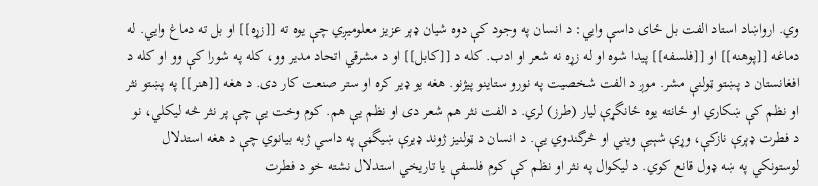وي. ارواښاد استاد الفت بل ځای داسې وايي: د انسان په وجود کې دوه شيان ډېر عزيز معلوميږي چې يوه ته [[زړه]] او بل ته دماغ وايي. له دماغه [[پوهنه]] او [[فلسفه]] پيدا شوه او له زړه نه شعر او ادب. کله د [[کابل]] او د مشرقي اتحاد مدير وو، کله په شورا کې وو او کله د افغانستان د پښتو ټولنې مشر. موږ د الفت شخصيت په نورو ستاينو پيژنو. هغه يو ډير کره او ستر صنعت کار دی. د هغه [[هنر]] په پښتو نثر او نظم کې ښکاري او ځانته يوه ځانگړې ليار (طرز) لري. د الفت نثر هم شعر دی او نظم يې هم. کوم وخت يې چې پر نثر څه ليکلي، نو د فطرت ډېرې نازکې، وړې شېبې ويني او څرگندوي يې. د انسان د ټولنيز ژوند ډيرې ښيگڼې په داسي ژبه بيانوي چې د هغه استدلال لوستونکي په ښه ډول قانع کوي. د ليکوال په نثر او نظم کې کوم فلسفې يا تاريخي استدلال نشته خو د فطرت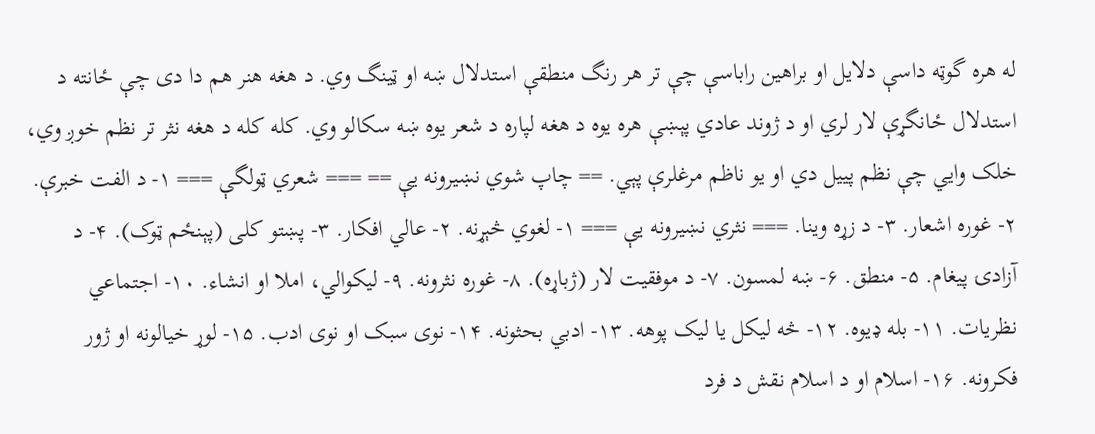له هره گوټه داسې دلايل او براهين راباسې چې تر هر رنگ منطقې استدلال ښه او ټينگ وي. د هغه هنر هم دا دی چې ځانته د استدلال ځانگړې لار لري او د ژوند عادي پېښې هره يوه د هغه لپاره د شعر يوه ښه سکالو وي. کله کله د هغه نثر تر نظم خوږ وي، خلک وايي چې نظم پييل دي او يو ناظم مرغلرې پېي. == چاپ شوي نښیرونه يې == === شعري ټولگې === ۱- د الفت خبرې. ۲- غوره اشعار. ۳- د زړه وينا. === نثري نښيرونه يې === ۱- لغوي څېړنه. ۲- عالي افکار. ۳- پښتو کلی (پېنځم ټوک). ۴- د آزادۍ پيغام. ۵- منطق. ۶- ښه لمسون. ۷- د موفقيت لار (ژباړه). ۸- غوره نثرونه. ۹- ليکوالي، املا او انشاء. ۱۰- اجتماعي نظريات. ۱۱- بله ډيوه. ۱۲- څه ليکل يا ليک پوهه. ۱۳- ادبي بحثونه. ۱۴- نوی سبک او نوی ادب. ۱۵- لوړ خيالونه او ژور فکرونه. ۱۶- اسلام او د اسلام نقش د فرد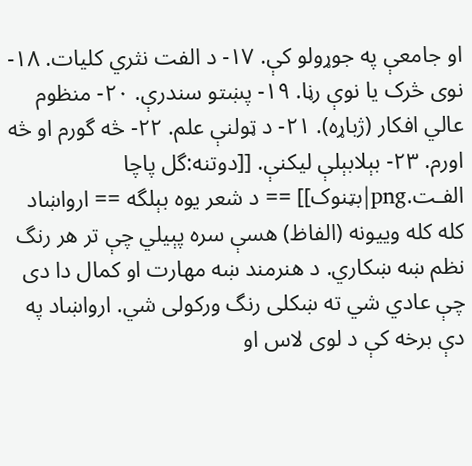او جامعې په جوړولو کې. ۱۷- د الفت نثري کليات. ۱۸- نوی څرک يا نوې رڼا. ۱۹- پښتو سندرې. ۲۰- منظوم عالي افکار (ژباړه). ۲۱- د ټولنې علم. ۲۲- څه گورم او څه اورم. ۲۳- بېلابېلې ليکنې. [[دوتنه:گل پاچا الفـت.png|بټنوک]] == د شعر يوه بېلگه == ارواښاد کله کله ويیونه (الفاظ) هسې سره پېيلي چې تر هر رنگ نظم ښه ښکاري. د هنرمند ښه مهارت او کمال دا دی چې عادي شي ته ښکلی رنگ ورکولی شي. ارواښاد په دې برخه کې د لوی لاس او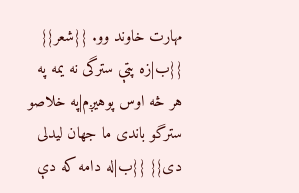مهارت خاوند وو. {{شعر}} {{ب|زه پټې سترگی نه يمه په هر څه اوس پوهيږم|په خلاصو سترگو باندی ما جهان ليدلی دی}} {{ب|له دامه که دې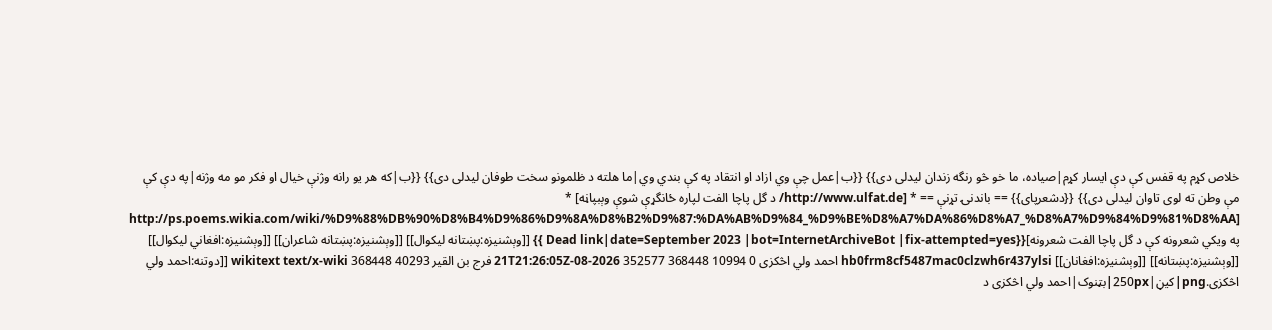خلاص کړم په قفس کې دې ايسار کړم|صياده، ما خو څو رنگه زندان ليدلی دی}} {{ب|عمل چې وي ازاد او انتقاد په کې بندي وي|ما هلته د ظلمونو سخت طوفان ليدلی دی}} {{ب|که هر يو رانه وژنې خيال او فکر مو مه وژنه|په دې کې مې وطن ته لوی تاوان ليدلی دی}} {{دشعرپای}} == باندنۍ تړنې == * [http://www.ulfat.de/ د گل پاچا الفت لپاره ځانگړې شوې وېبپاڼه] * [http://ps.poems.wikia.com/wiki/%D9%88%DB%90%D8%B4%D9%86%D9%8A%D8%B2%D9%87:%DA%AB%D9%84_%D9%BE%D8%A7%DA%86%D8%A7_%D8%A7%D9%84%D9%81%D8%AA په ويکي شعرونه کې د گل پاچا الفت شعرونه]{{Dead link|date=September 2023 |bot=InternetArchiveBot |fix-attempted=yes }} [[وېشنيزه:پښتانه ليکوال]] [[وېشنيزه:پښتانه شاعران]] [[وېشنيزه:افغاني ليکوال]] [[وېشنيزه:پښتانه]] [[وېشنيزه:افغانان]] hb0frm8cf5487mac0clzwh6r437ylsi احمد ولي اڅکزی 0 10994 368448 352577 2026-08-21T21:26:05Z فرج بن القير 40293 368448 wikitext text/x-wiki [[دوتنه:احمد ولي اڅکزی.png|کيڼ|250px|بټنوک|احمد ولي اڅکزی د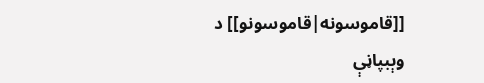[[قاموسونه|قاموسونو]] د وېبپاڼې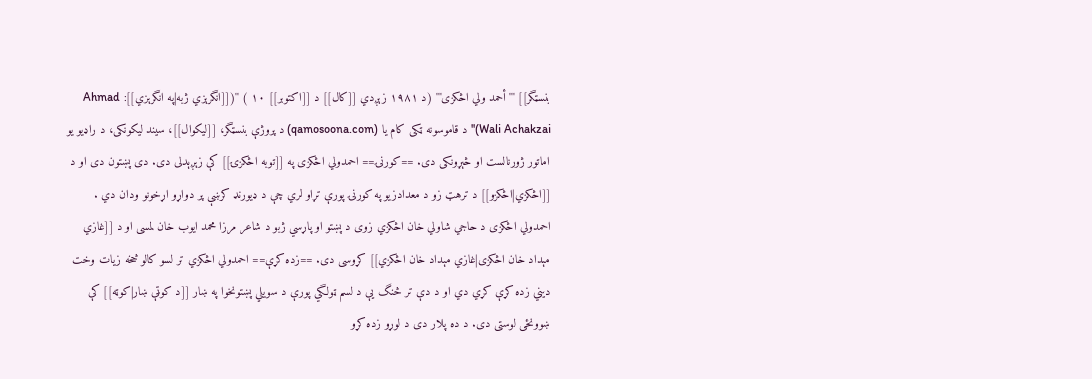بنسټگر]] '''أحمد ولي اڅکزی''' (د ۱۹۸۱ زېږدي [[کال]] د [[اکتوبر]] ۱۰ ) ''([[انگرېزي ژبه|په انگرېزي]]: Ahmad Wali Achakzai)'' د قاموسونه ټکی کام يا (qamosoona.com) د پروژې بنسټگر، [[ليکوال]]، سیند ليکونکی، د راډيو يو اماتور ژورنالست او څېړونکی دی. ==کورنۍ== احمدولي اڅکزی په [[توبه اڅکزۍ]] کې زېږېدلی دی. دی پښتون دی او د [[اڅکزي|اڅکزو]] د ترهټ زو د معدادزيو په کورنۍ پورې تړاو لري چې د ډيورنډ کرښې پر دواړو اړخونو ودان دي . احمدولي اڅکزی د حاجي شاولي خان اڅکزي زوی د پښتو او پاړسي ژبو د شاعر مرزا محمد ايوب خان لمسی او د [[غازي مېداد خان اڅکزی|غازي مېداد خان اڅکزي]] کړوسی دی. ==زده کړې== احمدولي اڅکزي تر لسو کالو څخه زيات وخت ديني زده کړې کړي دي او د دې تر څنگ يې د لسم ټولگي پورې د سويلي پښتونخوا په ښار [[د کوټې ښار|کوټه]] کې ښوونځی لوستی دی. د ده پلار دی د لوړو زده کړو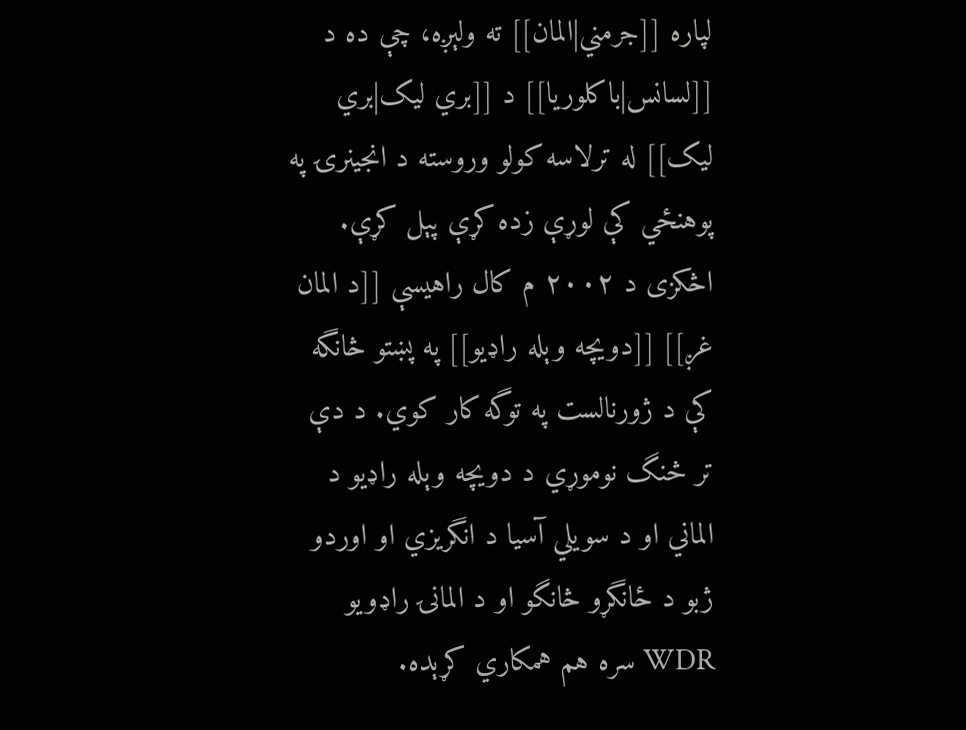لپاره [[جرمني|المان]] ته ولېږه، چې ده د [[لسانس|باکلوريا]] د [[بري ليک|بري ليک]] له ترلاسه کولو وروسته د انجينرۍ په پوهنځي کې لوړې زده کړې پېل کړې. اڅکزی د ۲۰۰۲ م کال راهيسې [[د المان غږ]] [[دويچه وېله راډيو]] په پښتو څانگه کې د ژورنالست په توگه کار کوي. د دې تر څنگ نوموړي د دويچه وېله راډيو د الماني او د سويلي آسيا د انگريزي او اوردو ژبو د ځانگړو څانگو او د المانۍ راډويو WDR سره هم همکاري کړېده.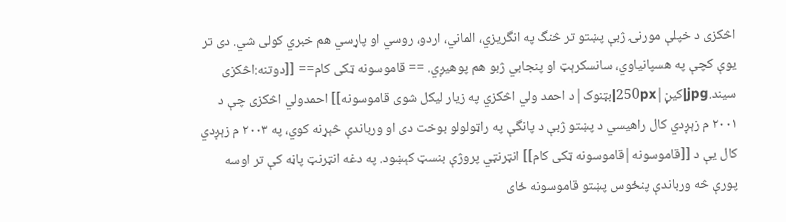اڅکزی د خپلې مورنۍ ژبې پښتو تر څنگ په انگريزي، الماني، اردو، روسي او پاړسي هم خبري کولی شي. دی تر يوې کچې په هسپانياوي، سانسکرېټ او پنجابي ژبو هم پوهيږي. == قاموسونه ټکی کام== [[دوتنه:اڅکزی سيند.jpg|کيڼ|250px|بټنوک|د احمد ولي اڅکزي په زيار ليکل شوی قاموسونه]] احمدولي اڅکزی چې د ۲۰۰۱ م زېږدي کال راهيسي د پښتو ژبې د پانگې په راټولولو بوخت دی او ورباندې څېړنه کوي، په ۲۰۰۳ م زېږدي کال يې د [[قاموسونه|قاموسونه ټکی کام]] انټرنټي پروژې بنسټ کېښود. په دغه انټرنټ پاڼه کې تر اوسه پورې څه ورباندې پنځوس پښتو قاموسونه ځای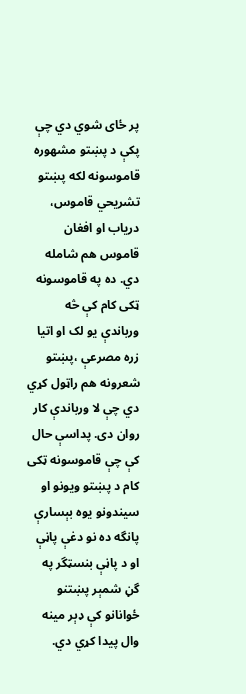پر ځای شوي دي چې پکې د پښتو مشهوره قاموسونه لکه پښتو تشريحي قاموس، درياب او افغان قاموس هم شامله دي. ده په قاموسونه ټکی کام کې څه ورباندې يو لک او اتيا زره مصرعې ،پښتو شعرونه هم راټول کړي دي چې لا ورباندې کار روان دی. پداسې حال کې چې قاموسونه ټکی کام د پښتو ويونو او سيندونو يوه بېسارې پانگه ده نو دغې پاڼې او د پاڼې بنسټگر په گڼ شمېر پښتنو ځوانانو کې ډېر مينه وال پيدا کړي دي.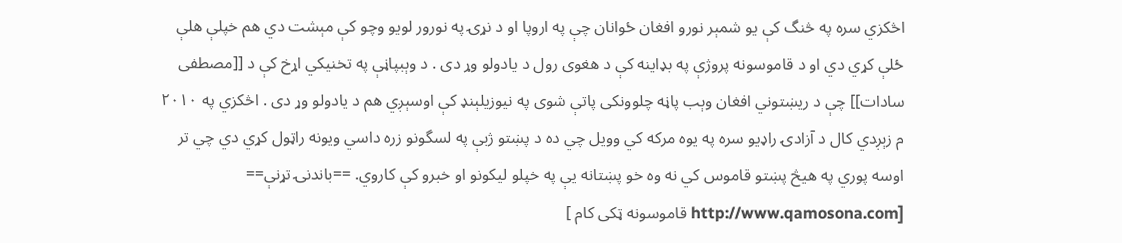اڅکزي سره په څنگ کې يو شمېر نورو افغان ځوانان چې په اروپا او د نړۍ په نورور لويو وچو کې مېشت دي هم خپلې هلې ځلې کړي دي او د قاموسونه پروژې په بډاينه کې د هغوی رول د يادولو وړ دی . د وېبپاڼې په تخنیکي اړخ کې د [[مصطفی سادات]] چې د ريښتوني افغان وېب پاڼه چلوونکی پاتې شوی په نیوزيلېنډ کې اوسېږي هم د يادولو وړ دی . اڅکزي په ۲۰۱۰ م زېږدي کال د آزادۍ راډيو سره په يوه مرکه کي وويل چي ده د پښتو ژبې په لسگونو زره داسي ويونه راټول کړي دي چي تر اوسه پوري په هيڅ پښتو قاموس کي نه وه خو پښتانه يې په خپلو ليکونو او خبرو کې کاروي. ==باندنۍ تړنې== [http://www.qamosona.com قاموسونه ټکی کام ]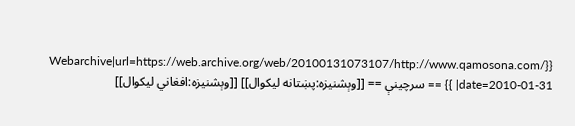{{Webarchive|url=https://web.archive.org/web/20100131073107/http://www.qamosona.com/ |date=2010-01-31 }} == سرچينې == [[وېشنيزه:پښتانه ليکوال]] [[وېشنيزه:افغاني ليکوال]]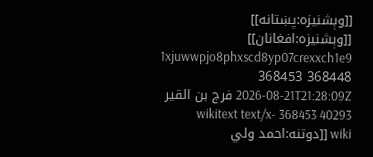[[وېشنيزه:پښتانه]] [[وېشنيزه:افغانان]] 1xjuwwpjo8phxscd8yp07crexxch1e9 368453 368448 2026-08-21T21:28:09Z فرج بن القير 40293 368453 wikitext text/x-wiki [[دوتنه:احمد ولي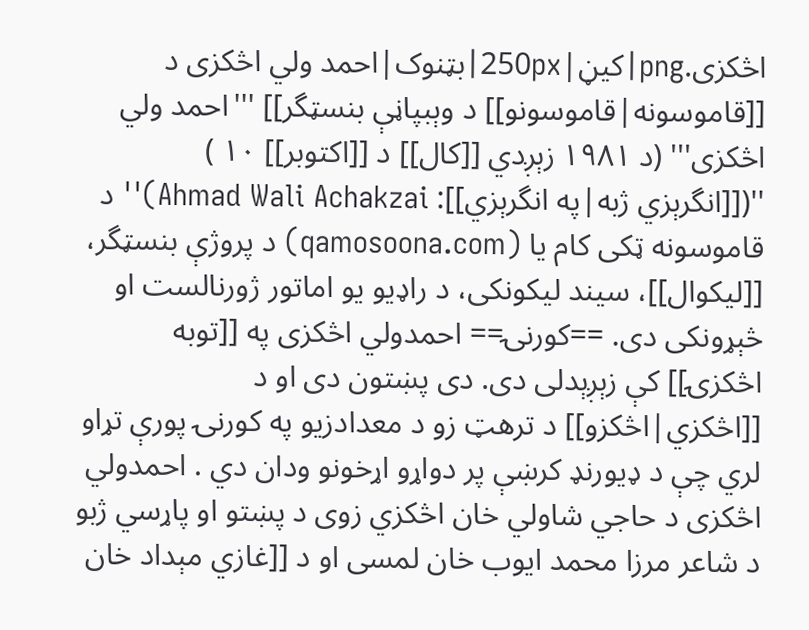اڅکزی.png|کيڼ|250px|بټنوک|احمد ولي اڅکزی د [[قاموسونه|قاموسونو]] د وېبپاڼې بنسټگر]] '''احمد ولي اڅکزی''' (د ۱۹۸۱ زېږدي [[کال]] د [[اکتوبر]] ۱۰ ) ''([[انگرېزي ژبه|په انگرېزي]]: Ahmad Wali Achakzai)'' د قاموسونه ټکی کام يا (qamosoona.com) د پروژې بنسټگر، [[ليکوال]]، سیند ليکونکی، د راډيو يو اماتور ژورنالست او څېړونکی دی. ==کورنۍ== احمدولي اڅکزی په [[توبه اڅکزۍ]] کې زېږېدلی دی. دی پښتون دی او د [[اڅکزي|اڅکزو]] د ترهټ زو د معدادزيو په کورنۍ پورې تړاو لري چې د ډيورنډ کرښې پر دواړو اړخونو ودان دي . احمدولي اڅکزی د حاجي شاولي خان اڅکزي زوی د پښتو او پاړسي ژبو د شاعر مرزا محمد ايوب خان لمسی او د [[غازي مېداد خان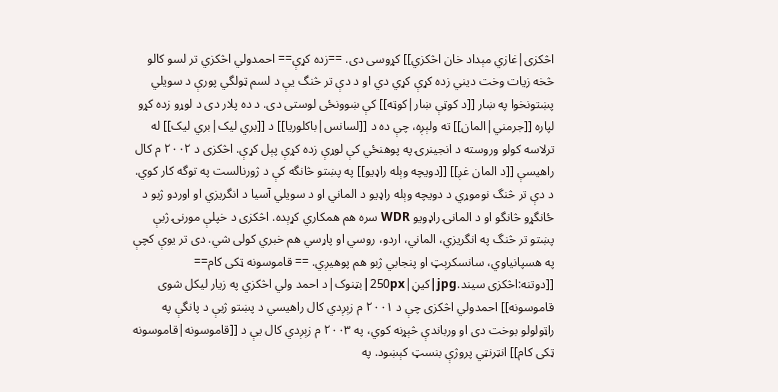اڅکزی|غازي مېداد خان اڅکزي]] کړوسی دی. ==زده کړې== احمدولي اڅکزي تر لسو کالو څخه زيات وخت ديني زده کړې کړي دي او د دې تر څنگ يې د لسم ټولگي پورې د سويلي پښتونخوا په ښار [[د کوټې ښار|کوټه]] کې ښوونځی لوستی دی. د ده پلار دی د لوړو زده کړو لپاره [[جرمني|المان]] ته ولېږه، چې ده د [[لسانس|باکلوريا]] د [[بري ليک|بري ليک]] له ترلاسه کولو وروسته د انجينرۍ په پوهنځي کې لوړې زده کړې پېل کړې. اڅکزی د ۲۰۰۲ م کال راهيسې [[د المان غږ]] [[دويچه وېله راډيو]] په پښتو څانگه کې د ژورنالست په توگه کار کوي. د دې تر څنگ نوموړي د دويچه وېله راډيو د الماني او د سويلي آسيا د انگريزي او اوردو ژبو د ځانگړو څانگو او د المانۍ راډويو WDR سره هم همکاري کړېده. اڅکزی د خپلې مورنۍ ژبې پښتو تر څنگ په انگريزي، الماني، اردو، روسي او پاړسي هم خبري کولی شي. دی تر يوې کچې په هسپانياوي، سانسکرېټ او پنجابي ژبو هم پوهيږي. == قاموسونه ټکی کام== [[دوتنه:اڅکزی سيند.jpg|کيڼ|250px|بټنوک|د احمد ولي اڅکزي په زيار ليکل شوی قاموسونه]] احمدولي اڅکزی چې د ۲۰۰۱ م زېږدي کال راهيسي د پښتو ژبې د پانگې په راټولولو بوخت دی او ورباندې څېړنه کوي، په ۲۰۰۳ م زېږدي کال يې د [[قاموسونه|قاموسونه ټکی کام]] انټرنټي پروژې بنسټ کېښود. په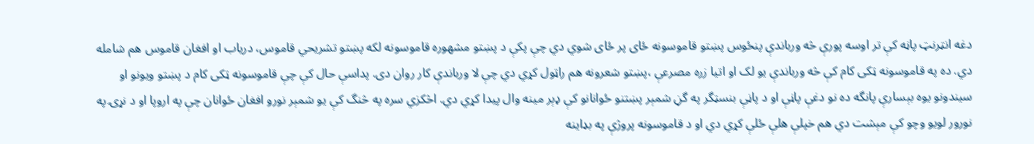دغه انټرنټ پاڼه کې تر اوسه پورې څه ورباندې پنځوس پښتو قاموسونه ځای پر ځای شوي دي چې پکې د پښتو مشهوره قاموسونه لکه پښتو تشريحي قاموس، درياب او افغان قاموس هم شامله دي. ده په قاموسونه ټکی کام کې څه ورباندې يو لک او اتيا زره مصرعې ،پښتو شعرونه هم راټول کړي دي چې لا ورباندې کار روان دی. پداسې حال کې چې قاموسونه ټکی کام د پښتو ويونو او سيندونو يوه بېسارې پانگه ده نو دغې پاڼې او د پاڼې بنسټگر په گڼ شمېر پښتنو ځوانانو کې ډېر مينه وال پيدا کړي دي. اڅکزي سره په څنگ کې يو شمېر نورو افغان ځوانان چې په اروپا او د نړۍ په نورور لويو وچو کې مېشت دي هم خپلې هلې ځلې کړي دي او د قاموسونه پروژې په بډاينه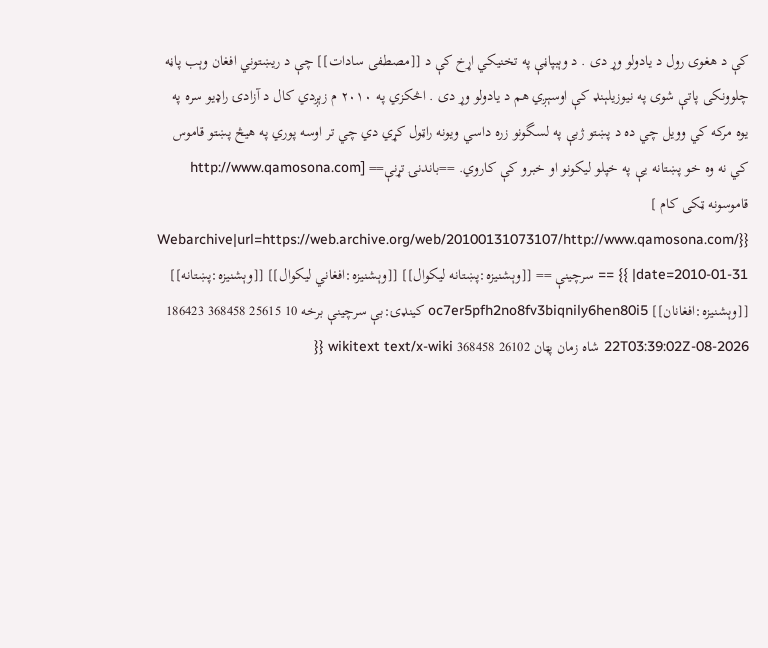کې د هغوی رول د يادولو وړ دی . د وېبپاڼې په تخنیکي اړخ کې د [[مصطفی سادات]] چې د ريښتوني افغان وېب پاڼه چلوونکی پاتې شوی په نیوزيلېنډ کې اوسېږي هم د يادولو وړ دی . اڅکزي په ۲۰۱۰ م زېږدي کال د آزادۍ راډيو سره په يوه مرکه کي وويل چي ده د پښتو ژبې په لسگونو زره داسي ويونه راټول کړي دي چي تر اوسه پوري په هيڅ پښتو قاموس کي نه وه خو پښتانه يې په خپلو ليکونو او خبرو کې کاروي. ==باندنۍ تړنې== [http://www.qamosona.com قاموسونه ټکی کام ] {{Webarchive|url=https://web.archive.org/web/20100131073107/http://www.qamosona.com/ |date=2010-01-31 }} == سرچينې == [[وېشنيزه:پښتانه ليکوال]] [[وېشنيزه:افغاني ليکوال]] [[وېشنيزه:پښتانه]] [[وېشنيزه:افغانان]] oc7er5pfh2no8fv3biqnily6hen80i5 کينډۍ:بې سرچينې برخه 10 25615 368458 186423 2026-08-22T03:39:02Z شاه زمان پټان 26102 368458 wikitext text/x-wiki {{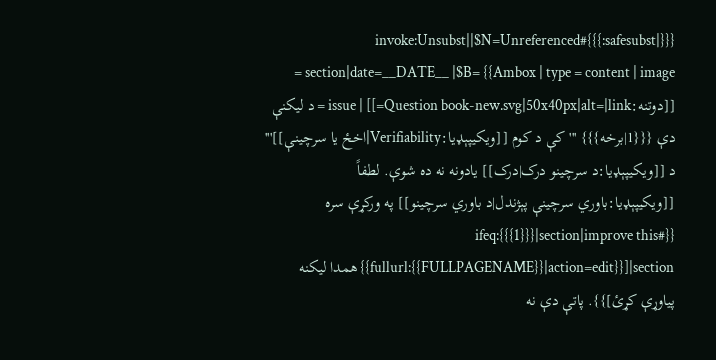{{{|safesubst:}}}#invoke:Unsubst||$N=Unreferenced section|date=__DATE__ |$B= {{Ambox | type = content | image = [[دوتنه:Question book-new.svg|50x40px|alt=|link=]] | issue = د ليکنې دې {{{1|برخه}}} '''کې د کوم [[ويکيپېډيا:Verifiability|اخځ يا سرچينې]]''' د [[ويکيپېډيا:د سرچينو درک|درک]] يادونه نه ده شوې. لطفاً [[ويکيپېډيا:باوري سرچينې پېژندل|د باوري سرچينو]] په ورکړې سره {{#ifeq:{{{1}}}|section|improve this section|[{{fullurl:{{FULLPAGENAME}}|action=edit}} همدا ليکنه پياوړې کړئ]}}. پاتې دې نه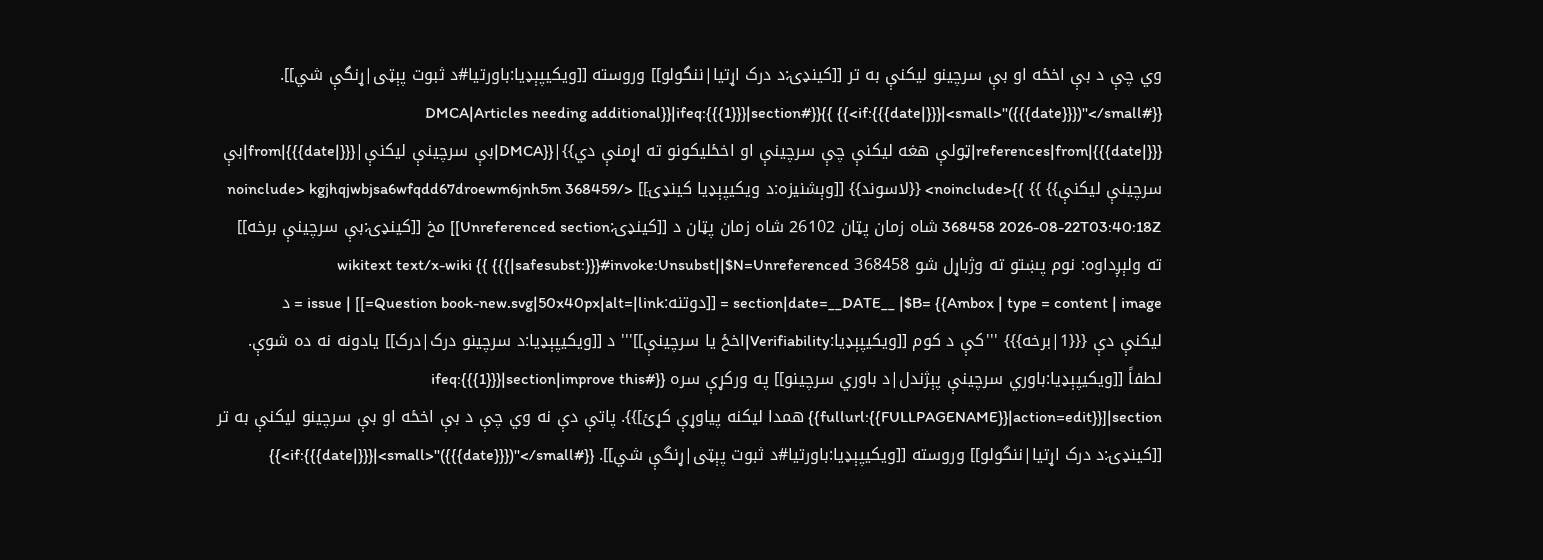وي چې د بې اخځه او بې سرچينو ليکنې به تر [[کينډۍ:د درک اړتيا|ننگولو]] وروسته [[ويکيپېډيا:باورتيا#د ثبوت پېټی|ړنگې شي]]. {{#if:{{{date|}}}|<small>''({{{date}}})''</small>}} }}{{#ifeq:{{{1}}}|section|{{DMCA|Articles needing additional references|from|{{{date|}}}|ټولې هغه ليکنې چې سرچينې او اخځليکونو ته اړمنې دي}}|{{DMCA|بې سرچينې ليکنې|from|{{{date|}}}|بې سرچينې ليکنې}} }} }}<noinclude> {{لاسوند}} [[وېشنيزه:د ويکيپېډيا کينډۍ]] </noinclude> kgjhqjwbjsa6wfqdd67droewm6jnh5m 368459 368458 2026-08-22T03:40:18Z شاه زمان پټان 26102 شاه زمان پټان د [[کينډۍ:Unreferenced section]] مخ [[کينډۍ:بې سرچينې برخه]] ته ولېږداوه: نوم پښتو ته وژباړل شو 368458 wikitext text/x-wiki {{ {{{|safesubst:}}}#invoke:Unsubst||$N=Unreferenced section|date=__DATE__ |$B= {{Ambox | type = content | image = [[دوتنه:Question book-new.svg|50x40px|alt=|link=]] | issue = د ليکنې دې {{{1|برخه}}} '''کې د کوم [[ويکيپېډيا:Verifiability|اخځ يا سرچينې]]''' د [[ويکيپېډيا:د سرچينو درک|درک]] يادونه نه ده شوې. لطفاً [[ويکيپېډيا:باوري سرچينې پېژندل|د باوري سرچينو]] په ورکړې سره {{#ifeq:{{{1}}}|section|improve this section|[{{fullurl:{{FULLPAGENAME}}|action=edit}} همدا ليکنه پياوړې کړئ]}}. پاتې دې نه وي چې د بې اخځه او بې سرچينو ليکنې به تر [[کينډۍ:د درک اړتيا|ننگولو]] وروسته [[ويکيپېډيا:باورتيا#د ثبوت پېټی|ړنگې شي]]. {{#if:{{{date|}}}|<small>''({{{date}}})''</small>}}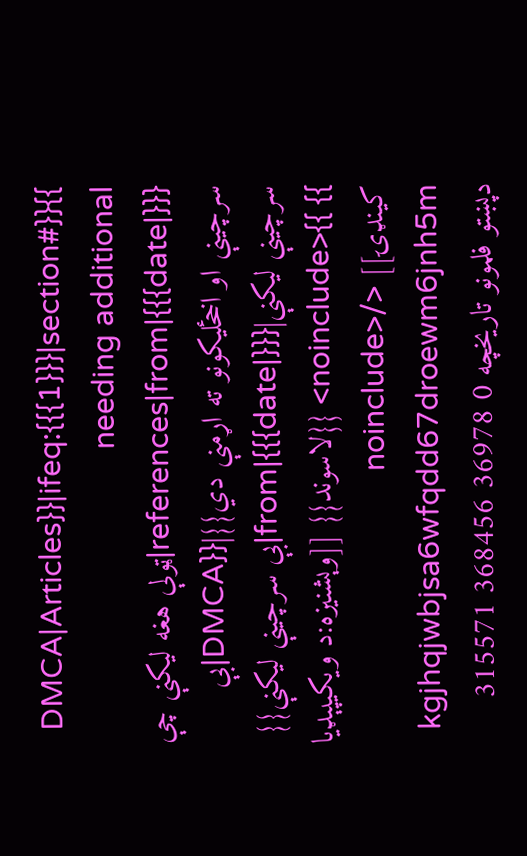}}{{#ifeq:{{{1}}}|section|{{DMCA|Articles needing additional references|from|{{{date|}}}|ټولې هغه ليکنې چې سرچينې او اخځليکونو ته اړمنې دي}}|{{DMCA|بې سرچينې ليکنې|from|{{{date|}}}|بې سرچينې ليکنې}} }} }}<noinclude> {{لاسوند}} [[وېشنيزه:د ويکيپېډيا کينډۍ]] </noinclude> kgjhqjwbjsa6wfqdd67droewm6jnh5m دپښتو فلمونو تاریخچه 0 36978 368456 315571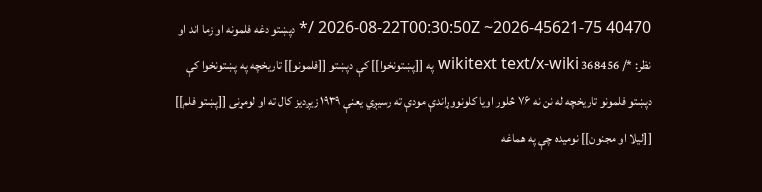2026-08-22T00:30:50Z ~2026-45621-75 40470 /* دپښتو دغه فلمونه او زما اند او نظر: */ 368456 wikitext text/x-wiki په [[پښتونخوا]] کې دپښتو [[فلمونو]] تاریخچه په پښتونخوا کې دپښتو فلمونو تاریخچه له نن نه ۷۶ څلور اویا کلونووړاندې مودې ته رسیږي یعنې ۱۹۳۹ زیږدیز کال ته او لومړنی [[پښتو فلم]] [[لیلا او مجنون]] نومیده چې په هماغه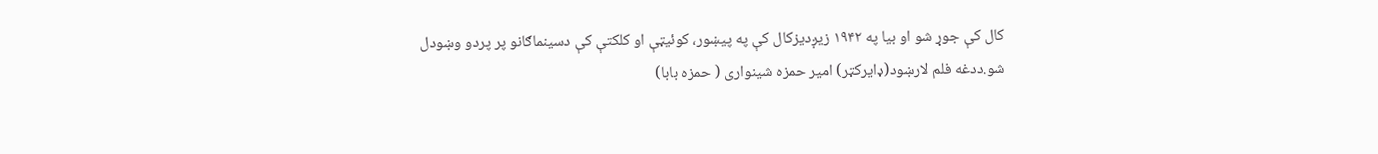کال کې جوړ شو او بیا په ۱۹۴۲ زیږدیزکال کې په پيښور، کوئیټې او کلکتې کې دسینماګانو پر پردو وښودل شو.ددغه فلم لارښود(ډایرکټر) امیر حمزه شینواری ( حمزه بابا)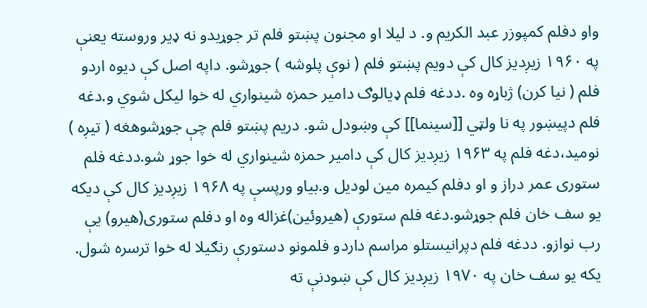واو دفلم کمپوزر عبد الکریم و. د لیلا او مجنون پښتو فلم تر جوړیدو نه ډیر وروسته یعنې په ۱۹۶۰ زیږدیز کال کې دویم پښتو فلم ( نوې پلوشه ) جوړشو. داپه اصل کې دیوه اردو فلم ( نیا کرن) ژباړه وه .ددغه فلم ډیالوګ دامیر حمزه شینواري له خوا لیکل شوي و.دغه فلم دپیښور په نا ولټي [[سینما]] کې وښودل شو. دریم پښتو فلم چې جوړشوهغه ( تیږه ) نومید،دغه فلم په ۱۹۶۳ زیږدیز کال کې دامیر حمزه شینواري له خوا جوړ شو.ددغه فلم ستوری عمر دراز و او دفلم کیمره مین لودیل و.بیاو ورپسې په ۱۹۶۸ زیږدیز کال کې دیکه یو سف خان فلم جوړشو.دغه فلم ستورې (هیروئین)غزاله وه او دفلم ستوری(هیرو) یې رب نوازو. ددغه فلم دپرانیستلو مراسم داردو فلمونو دستورې رنګیلا له خوا ترسره شول. یکه یو سف خان په ۱۹۷۰ زیږدیز کال کې ښودنې ته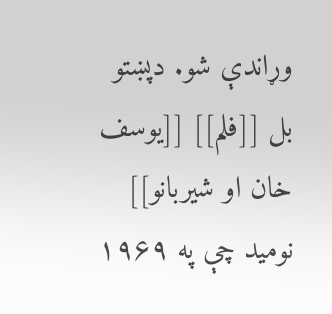وړاندې شو. دپښتو بل [[فلم]] [[یوسف خان او شیربانو]] نومید چې په ۱۹۶۹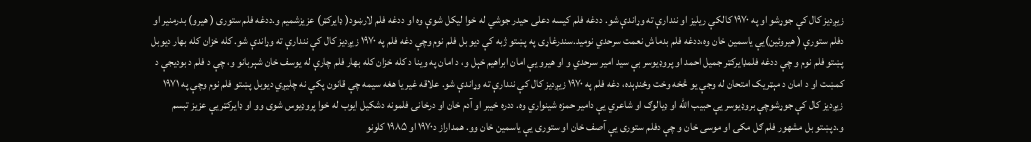زیږدیز کال کې جوړشو او په ۱۹۷۰ کالکې ریلیز او نندارې ته وړاندې شو. ددغه فلم کیسه دعلی حیدر جوشي له خوا لیکل شوې وه او ددغه فلم لارښود( ډایرکټر) عزیزشمیم و.ددغه فلم ستوری ( هیرو) بدرمنیر او دفلم ستورې ( هیروئین)یې یاسمین خان وه،ددغه فلم بدماش نعمت سرحدي نومید.سندرغاړی په پښتو ژبه کې دیو بل فلم نوم وچې دغه فلم په ۱۹۷۰ زیږدیز کال کې نندارې ته وړاندې شو. کله خزان کله بهار دیوبل پښتو فلم نوم و چې ددغه فلمډایرکټر جمیل احمد او پروډیوسر بې سید امیر سرحدي و او هيرو يې امان ابراهيم خېل و، د امان په وينا د کله خزان کله بهار فلم چارې له يوسف خان شېربانو و، چې د فلم د بوديجې د کمښت او د امان د مېټريک امتحان له وجې يو څخه وخت وځنډېده، دغه فلم په ۱۹۷۰ زیږدیز کال کې نندارې ته وړاندې شو. علاقه غیر یا هغه سیمه چې قانون پکې نه چلیږي دیوبل پښتو فلم نوم وچې په ۱۹۷۱ زیږدیز کال کې جوړشوچې بروډیوسر یې حبیب الله او ډیالوګ او شاعري یې دامیر حمزه شینواري وه. ددره خیبر او آدم خان او درخانۍ فلمونه دشکیل ایوب له خوا پروډیوس شوی وو او ډایرکټر یې عزیز تبسم و.دپښتو بل مشهور فلم ګل مکۍ او موسی خان و چې دفلم ستوری یې آصف خان او ستوری یې یاسمین خان وو. همداراز د۱۹۷۰ او ۱۹۸۵ کلونو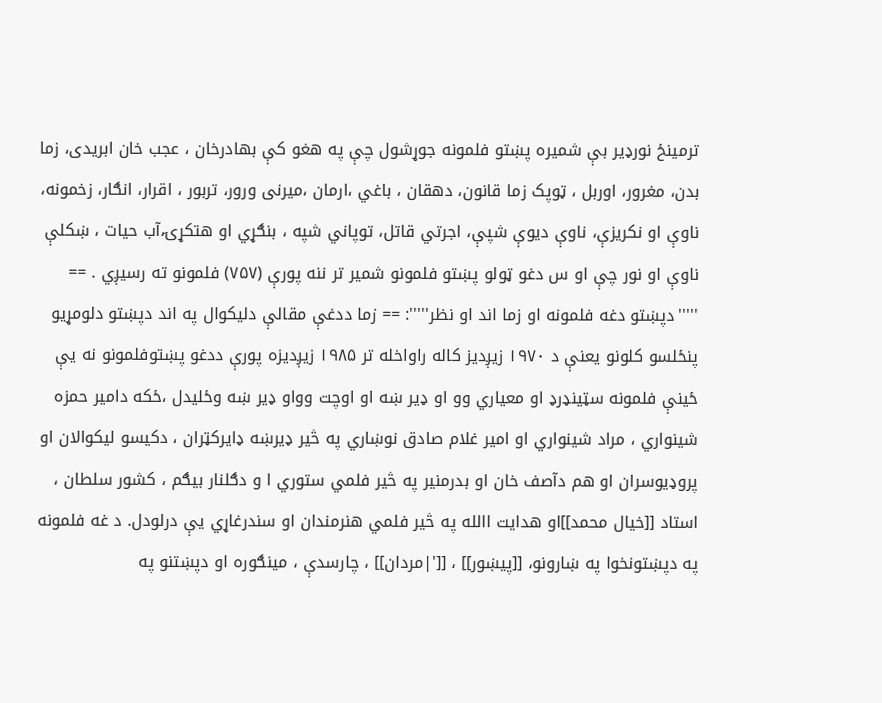ترمینځ نورډیر بې شمیره پښتو فلمونه جوړشول چې په هغو کې بهادرخان ، عجب خان ابریدی، زما بدن، مغرور، اوربل ، ټوپک زما قانون، دهقان ، باغي ،ارمان ،میرنی ورور، تربور ، اقرار، انګار، زخمونه، ناوې او نکریزې، ناوې دیوې شپې، اجرتي قاتل، توپاني شپه ، بنګړي او هتکړۍ،آب حیات ، ښکلې ناوې او نور چې او س دغو ټولو پښتو فلمونو شمیر تر ننه پورې (۷۵۷) فلمونو ته رسیږي . == '''''دپښتو دغه فلمونه او زما اند او نظر''''': == زما ددغې مقالې دلیکوال په اند دپښتو دلومړیو پنځلسو کلونو یعنې د ۱۹۷۰ زیږدیز کاله راواخله تر ۱۹۸۵ زیږدیزه پورې ددغو پښتوفلمونو نه یې ځینې فلمونه سټینډرډ او معیاري وو او ډیر ښه او اوچت وواو ډیر ښه وځلیدل ،ځکه دامیر حمزه شینواري ، مراد شینواري او امیر غلام صادق نوښاري په څیر ډیرښه ډایرکټران ، دکیسو لیکوالان او پروډیوسران او هم دآصف خان او بدرمنیر په څیر فلمي ستوري ا و دګلنار بیګم ، کشور سلطان ، استاد [[خیال محمد]]او هدایت االله په څیر فلمي هنرمندان او سندرغاړي یې درلودل. د غه فلمونه په دپښتونخوا په ښارونو، [[پيښور]] ، [['|مردان]] ، چارسدې ، مینګوره او دپښتنو په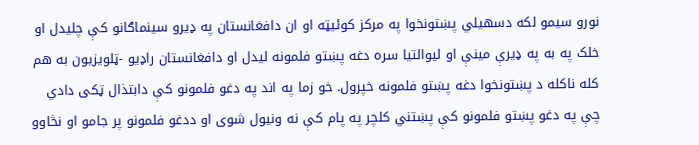نورو سیمو لکه دسهیلي پښتونخوا په مرکز کوئیټه او ان دافغانستان په ډیرو سینماګانو کې چلیدل او خلک په به په ډیرې مینې او لیوالتیا سره دغه پښتو فلمونه لیدل او دافغانستان راډیو -ټلویزیون به هم کله ناکله د پښتونخوا دغه پښتو فلمونه خپرول. خو زما په اند په دغو فلمونو کې دابتذال ټکی دادي چې په دغو پښتو فلمونو کې پښتني کلچر په پام کې نه ونیول شوی او ددغو فلمونو پر جامو او نڅاوو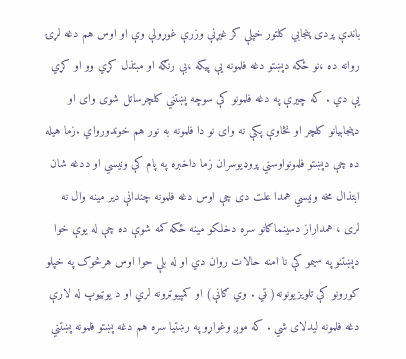باندې پردی پنجابي کلتور خپلې کر غیړنې وزرې غوړولې وې او اوس هم دغه لړۍ روانه ده ،نو ځکه دپښتو دغه فلمونه یې پیکه ،بې رنګه او مبتذل کړي وو او کړي یې دي . که چیرې په دغه فلمونو کې سوچه پښتني کلچرساتل شوی وای او دپنجابیانو کلچر او نڅاوې پکې نه وای نو دا فلمونه به نور هم خوندورواي .زما هیله ده چې دپښتو فلمونواوسني پروډیوسران زما داخبره په پام کې ونیسي او ددغه شان ابتذال مخه ونیسي همدا علت دی چې اوس دغه فلمونه چندانې دير مینه وال نه لری ، همداراز دسینماګانو سره دخلکو مینه ځکه کمه شوې ده چې له یوې خوا دپښتنو په سیمو کې نا امنه حالات روان دي او له بلې حوا اوس هرڅوک په خپلو کورونو کې تلویزیونونه( ټي . وي ګانې) او کمپيوټرونه لري او د یوټیوپ له لارې دغه فلمونه لیدلای شي . که موږ وغواړو په رښتیا سره هم دغه پښتو فلمونه پښتني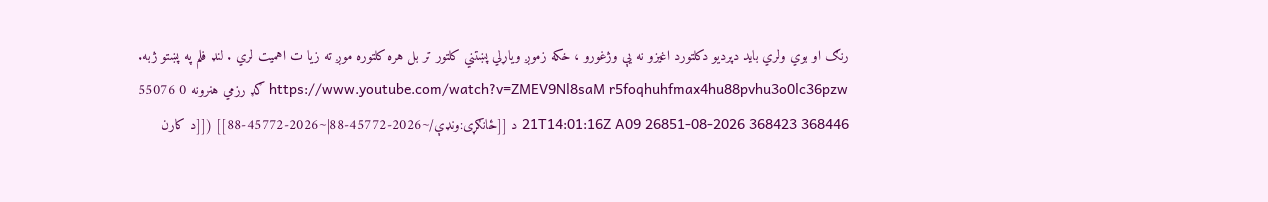رنګ او بوي ولري باید دپردیو دکلتورد اغیزو نه یې وژغورو ، خکه زموږ ویاړلي پښتني کلتور تر بل هره کلتوره موږ ته زیا ت اهمیت لري . لنډ فلم په پښتو ژبه. https://www.youtube.com/watch?v=ZMEV9Nl8saM r5foqhuhfmax4hu88pvhu3o0lc36pzw ګډ رزمي هنرونه 0 55076 368446 368423 2026-08-21T14:01:16Z A09 26851 د [[ځانګړی:ونډې/~2026-45772-88|~2026-45772-88]] ([[د کارن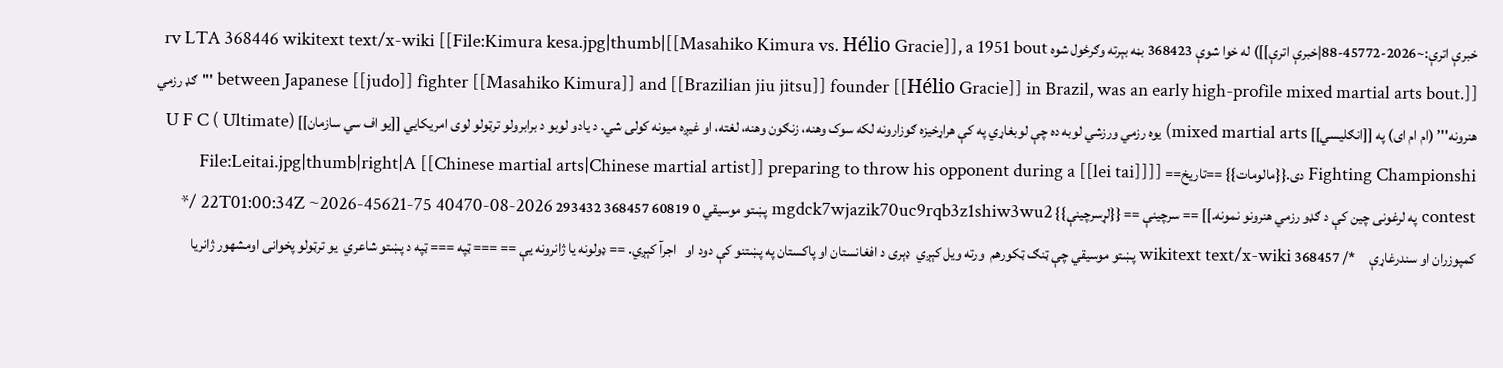خبرې اترې:~2026-45772-88|خبرې اترې]]) له خوا شوې 368423 بڼه بېرته وګرځول شوه rv LTA 368446 wikitext text/x-wiki [[File:Kimura kesa.jpg|thumb|[[Masahiko Kimura vs. Hélio Gracie]], a 1951 bout between Japanese [[judo]] fighter [[Masahiko Kimura]] and [[Brazilian jiu jitsu]] founder [[Hélio Gracie]] in Brazil, was an early high-profile mixed martial arts bout.]] '''ګډ رزمي هنرونه''’ (ام ام ای) په [[انګلیسي]] mixed martial arts) یوه رزمي ورزشي لوبه ده چې لوبغاړي په کې هراړخیزه ګوزارونه لکه سوک وهنه، زنګون وهنه، لغته، او غیږه میونه کولی شي. د یادو لوبو د برابرولو ترټولو لوی امریکایي [[یو اف سي سازمان]] (U F C ( Ultimate Fighting Championshi دی.{{مالومات}} ==تاریخ== [[File:Leitai.jpg|thumb|right|A [[Chinese martial arts|Chinese martial artist]] preparing to throw his opponent during a [[lei tai]] contest په لرغونی چین کې د ګډو رزمي هنرونو نمونه.]] == سرچينې == {{لړسرچينې}} mgdck7wjazik70uc9rqb3z1shiw3wu2 پښتو موسیقي 0 60819 368457 293432 2026-08-22T01:00:34Z ~2026-45621-75 40470 /* کمپوزران او سندرغاړې     */ 368457 wikitext text/x-wiki پښتو موسیقي چې ټنګ ټکورهم  ورته ویل کېږي  ډېری د افغانستان او پاکستان په پښتنو کې دود او   اجرآ کېږي. == ډولونه یا ژانرونه یې == === ټپه === ټپه د پښتو شاعري  یو ترټولو پخوانی اومشهور ژانریا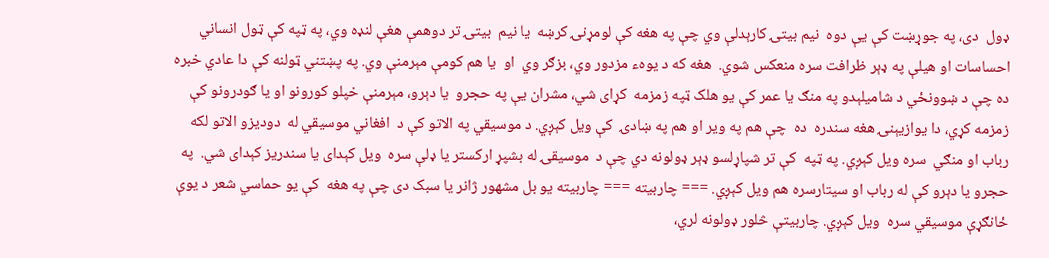ډول  دی، په جوړښت کې یې دوه  نیم بیتۍ کارېدلې وي چې په هغه کې لومړنۍ کرښه  یا نیم  بیتۍ تر دوهمې هغې لنډه وي، په ټپه کې ټول انساني احساسات او هیلې په ډېر ظرافت سره منعکس شوي.  هغه که د یوهء مزدور وي، بزګر وي  او  یا هم کومې مېرمنې وي. په پښتني ټولنه کې دا عادي خبره  ده چې د ښوونځي د شامیلېدو په منګ یا عمر کې یو هلک ټپه زمزمه  کړای شي، مشران یې په حجرو  یا دېرو، مېرمنې خپلو کورونو او یا ګودرونو کې  زمزمه کړي، دا یوازیېنۍ هغه سندره  ده  چې هم په ویر او هم په ښادۍ  کې ویل کېږي. د موسیقي په الاتو کې د  افغاني موسیقي له  دودیزو الاتو لکه رباب او منګي  سره ویل کېږي. په ټپه  کې تر شپاړلسو ډېر ډولونه دي چې د  موسیقۍ له بشپړ ارکستر یا ډلې سره  ویل کېدای یا سندریز کېدای شي.  په حجرو یا دېرو کې له رباب او سیتارسره هم ویل کېږي. === چاربیته === چاربیته یو بل مشهور ژانر یا سبک دی چې په هغه  کې یو حماسي شعر د یوې ځانګړې موسیقي سره  ویل کېږي. چاربیتې څلور ډولونه لري،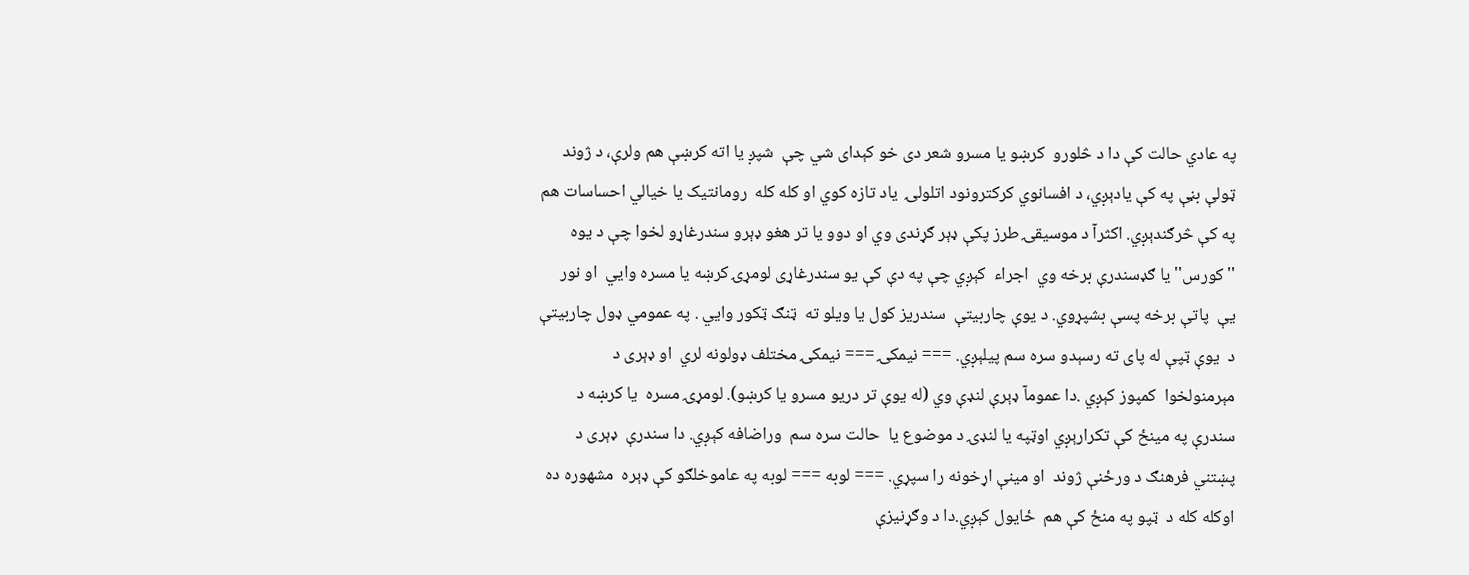په عادي حالت کې دا د څلورو  کرښو یا مسرو شعر دی خو کېدای شي چې  شپږ یا اته کرښې هم ولرې، د ژوند ټولې بڼې په کې یادېږي، د افسانوي کرکترونود اتلولۍ  یاد تازه کوي او کله کله  رومانتیک یا خیالي احساسات هم په کې څرګندېږي. اکثرآ د موسیقۍ طرز پکې ډېر ګړندی وي او دوو یا تر هغو ډېرو سندرغاړو لخوا چې د یوه ''کورس'' یا ګډسندرې برخه وي  اجراء  کېږي چې په دې کې یو سندرغاړی لومړۍ کرښه یا مسره وایي  او نور یې  پاتې برخه پسې بشپړوي. د یوې چاربیتې  سندریز کول یا ویلو ته  ټنګ ټکور وایي . په عمومي ډول چاربیتې د  یوې ټپې له پای ته رسېدو سره سم پیلېږي. === نیمکۍ === نیمکۍ مختلف ډولونه لري  او ډېری د مېرمنولخوا  کمپوز کېږي .دا عمومآ ډېرې لنډې وي (له یوې تر دریو مسرو یا کرښو). لومړۍ مسره  یا کرښه د سندرې په مینځ کې تکرارېږي اوټپه یا لنډۍ د موضوع یا  حالت سره سم  وراضافه کېږي. دا سندرې  ډېری د پښتني فرهنګ د ورځنې ژوند  او مینې اړخونه را سپړي. === لوبه === لوبه په عاموخلګو کې ډېره  مشهوره ده اوکله کله د  ټپو په منځ کې هم  ځایول کېږي.دا د وګړنیزې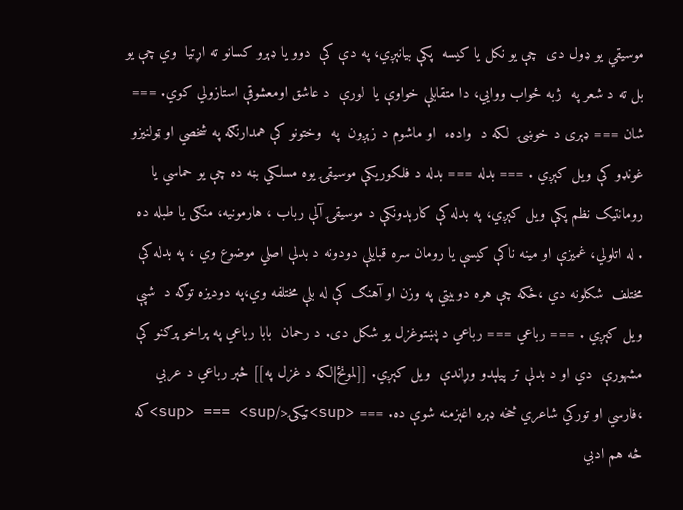موسیقي یو ډول دی  چې یو نکل یا کیسه  پکې بیانېږي، په دې کې  دوو یا ډېرو کسانو ته اړتیا  وي چې یو بل ته د شعر په  ژبه ځواب ووایي، دا متقابلې خواوې یا  لورې  د عاشق اومعشوقې استازولي کوي. === شان === ډېری د خوښۍ  لکه د  وادهء  او ماشوم د زېږون  په  وختونو کې همدارنګه په شخصي او ټولنیزو غونډو کې ویل کېږي . === بدله === بدله د فلکوریکې موسیقۍ یوه مسلکي بڼه ده چې یو حماسي یا رومانتیک نظم پکې ویل کېږي، په بدله کې کارېدونکې د موسیقۍ آلې رباب ، هارمونیه، منګی یا طبله ده . له اتلولي، غمیزې او مینه ناکې کیسې یا رومان سره قبایلې دودونه د بدلې اصلي موضوع وي ، په بدله کې مختلف  شکلونه دي ،ځکه چې هره دوبیتي په وزن او آهنګ کې له بلې مختلفه وي،په دودیزه توګه د  شپې ویل کېږي . === رباعي === رباعي د پښتوغزل یو شکل دی. د رحمان  بابا رباعي په پراخو پرګنو کې مشهورې  دي او د بدلې تر پیلېدو وړاندې  ویل کېږي. [[لمونځ|لکه د غزل په]] څېر رباعي د عربي ،فارسي او تورکي شاعري څخه ډېره اغېزمنه شوې ده. === <sup>ټیکۍ</sup> === <sup>که څه هم ادبي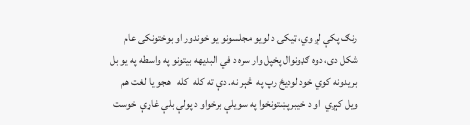رنګ پکې لږ وي، ټیکۍ د لویو مجلسونو یو خوندور او بوختونکی عام شکل دی، دوه ګډونوال پخپل وار سره د في البدیهه بیتونو په واسطه په یو بل بریدونه کوي خود لودیځ رپ په  څېر نه. دې ته کله  کله   هجو یا لغت هم ویل کېږي  او د خیبرپښتونخوا په سویلې برخواو د پولې بلې غاړې  خوست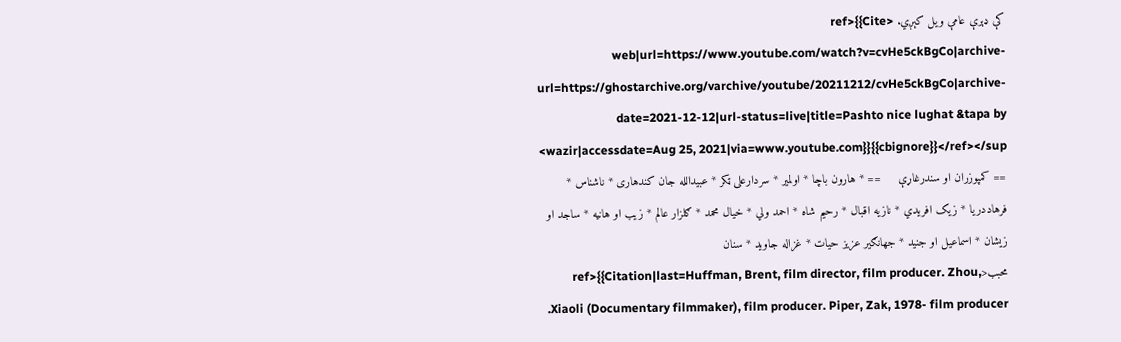کې ډېرې عامې ویل کېږي. <ref>{{Cite web|url=https://www.youtube.com/watch?v=cvHe5ckBgCo|archive-url=https://ghostarchive.org/varchive/youtube/20211212/cvHe5ckBgCo|archive-date=2021-12-12|url-status=live|title=Pashto nice lughat &tapa by wazir|accessdate=Aug 25, 2021|via=www.youtube.com}}{{cbignore}}</ref></sup> == کمپوزران او سندرغاړې     == * هارون باچا * اولمیر * سردارعلی ټکر * عبیدالله جان کندهاری * ناشناس * فرهاددریا * زیک افریدي * نازیه اقبال * رحیم شاه * احمد ولي * خیال محمد * ګلزار عالم * زیب او هانیه * ساجد او زیشان * اسماعیل او جنید * جهانګیر عزیز حیات * غزاله جاوید * سنان محبب<ref>{{Citation|last=Huffman, Brent, film director, film producer. Zhou, Xiaoli (Documentary filmmaker), film producer. Piper, Zak, 1978- film producer.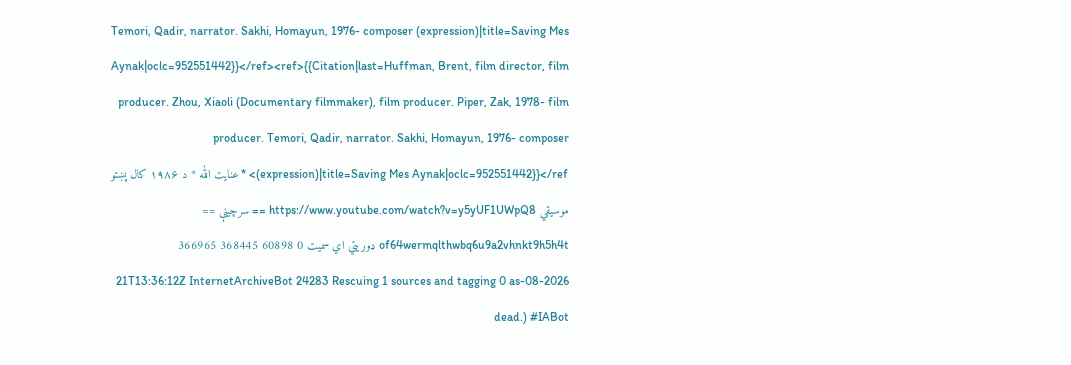Temori, Qadir, narrator. Sakhi, Homayun, 1976- composer (expression)|title=Saving Mes Aynak|oclc=952551442}}</ref><ref>{{Citation|last=Huffman, Brent, film director, film producer. Zhou, Xiaoli (Documentary filmmaker), film producer. Piper, Zak, 1978- film producer. Temori, Qadir, narrator. Sakhi, Homayun, 1976- composer (expression)|title=Saving Mes Aynak|oclc=952551442}}</ref> * عنایت الله * د ۱۹۸۶ کال پښتو موسیقي https://www.youtube.com/watch?v=y5yUF1UWpQ8 == سرچينې == of64wermqlthwbq6u9a2vhnkt9h5h4t ډوريتي اي سميت 0 60898 368445 366965 2026-08-21T13:36:12Z InternetArchiveBot 24283 Rescuing 1 sources and tagging 0 as dead.) #IABot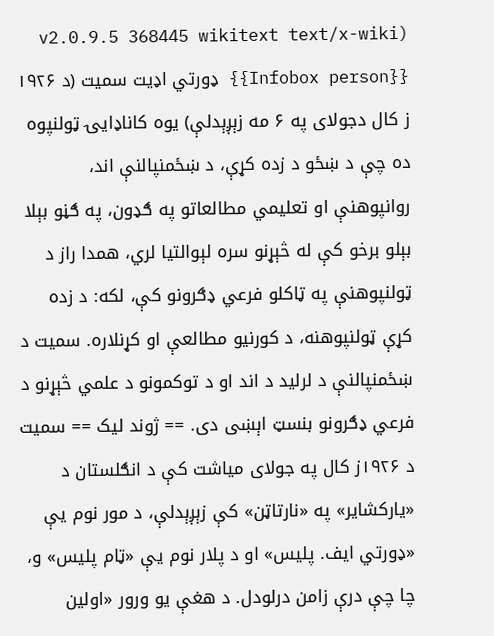(v2.0.9.5 368445 wikitext text/x-wiki {{Infobox person}} ډورتي اډيت سميت (د ۱۹۲۶ ز کال دجولای په ۶ مه زېږېدلې) یوه کاناډايۍ ټولنپوه ده چې د ښځو د زده کړې، د ښځمنپالنې اند، روانپوهنې او تعلیمي مطالعاتو په ګډون، په ګڼو بېلا بېلو برخو کې له څېړنو سره لېوالتيا لري، همدا راز د ټولنپوهنې په ټاکلو فرعي ډګرونو کې، لکه: د زده کړې ټولنپوهنه، د کورنيو مطالعې او کړنلاره. سميت د ښځمنپالنې د لرليد د اند او د توکمونو د علمي څېړنو د فرعي ډګرونو بنسټ اېښی دی. == ژوند ليک == سميت د ۱۹۲۶ز کال په جولای مياشت کې د انګلستان د «يارکشاير» په «نارتاټن» کې زېږېدلې، د مور نوم يې «ډورتي ايف. پليس» او د پلار نوم يې «ټام پليس» و، چا چې درې زامن درلودل. د هغې يو ورور «اولين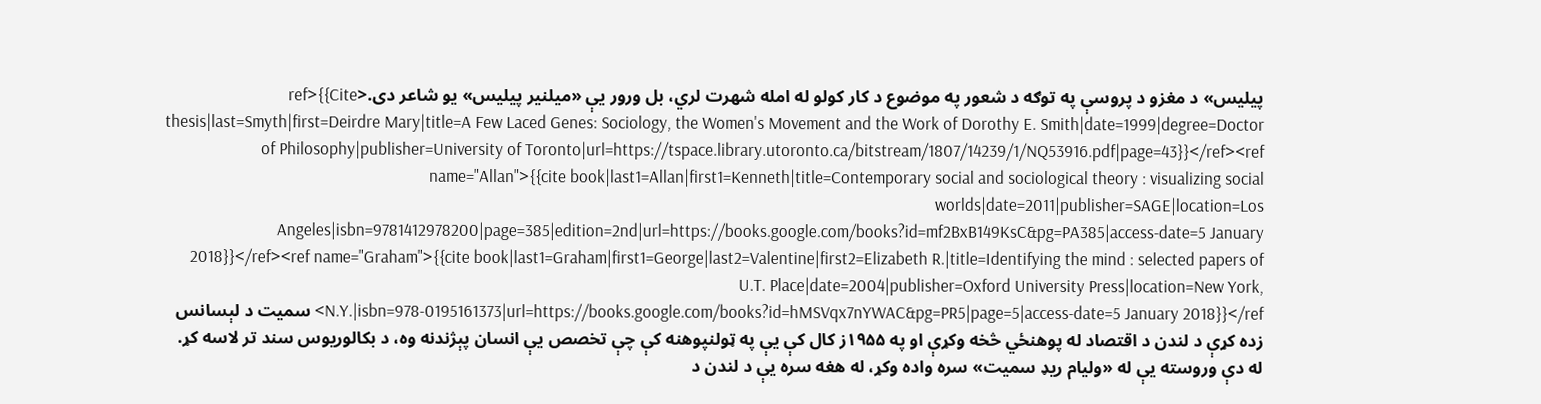پيليس» د مغزو د پروسې په توګه د شعور په موضوع د کار کولو له امله شهرت لري، بل ورور يې «ميلنير پيليس» يو شاعر دی.<ref>{{Cite thesis|last=Smyth|first=Deirdre Mary|title=A Few Laced Genes: Sociology, the Women's Movement and the Work of Dorothy E. Smith|date=1999|degree=Doctor of Philosophy|publisher=University of Toronto|url=https://tspace.library.utoronto.ca/bitstream/1807/14239/1/NQ53916.pdf|page=43}}</ref><ref name="Allan">{{cite book|last1=Allan|first1=Kenneth|title=Contemporary social and sociological theory : visualizing social worlds|date=2011|publisher=SAGE|location=Los Angeles|isbn=9781412978200|page=385|edition=2nd|url=https://books.google.com/books?id=mf2BxB149KsC&pg=PA385|access-date=5 January 2018}}</ref><ref name="Graham">{{cite book|last1=Graham|first1=George|last2=Valentine|first2=Elizabeth R.|title=Identifying the mind : selected papers of U.T. Place|date=2004|publisher=Oxford University Press|location=New York, N.Y.|isbn=978-0195161373|url=https://books.google.com/books?id=hMSVqx7nYWAC&pg=PR5|page=5|access-date=5 January 2018}}</ref> سميت د لېسانس زده کړې د لندن د اقتصاد له پوهنځي څخه وکړې او په ۱۹۵۵ز کال کې يې په ټولنپوهنه کې چې تخصص يې انسان پېژندنه وه، د بکالوريوس سند تر لاسه کړ. له دې وروسته يې له «وليام ريډ سميت» سره واده وکړ، له هغه سره يې د لندن د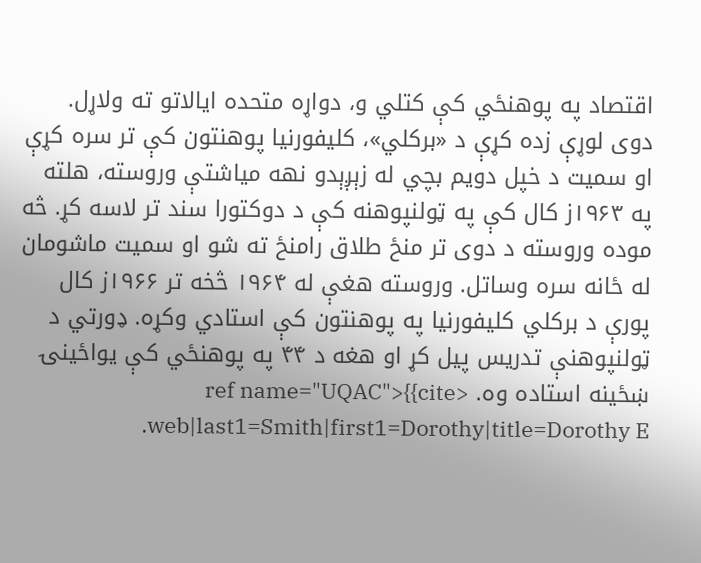اقتصاد په پوهنځي کې کتلي و، دواړه متحده ايالاتو ته ولاړل. دوی لوړې زده کړې د «برکلي»، کلیفورنيا پوهنتون کې تر سره کړې او سميت د خپل دويم بچي له زېږېدو نهه مياشتې وروسته، هلته په ۱۹۶۳ز کال کې په ټولنپوهنه کې د دوکتورا سند تر لاسه کړ. څه موده وروسته د دوی تر منځ طلاق رامنځ ته شو او سميت ماشومان له ځانه سره وساتل. وروسته هغې له ۱۹۶۴ څخه تر ۱۹۶۶ز کال پورې د برکلي کلیفورنيا په پوهنتون کې استادي وکړه. ډورتي د ټولنپوهنې تدريس پيل کړ او هغه د ۴۴ په پوهنځي کې يواځينۍ ښځينه استاده وه. <ref name="UQAC">{{cite web|last1=Smith|first1=Dorothy|title=Dorothy E.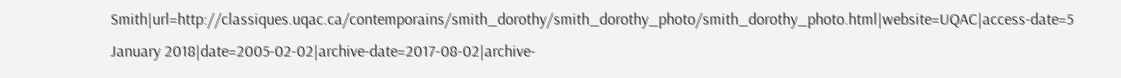Smith|url=http://classiques.uqac.ca/contemporains/smith_dorothy/smith_dorothy_photo/smith_dorothy_photo.html|website=UQAC|access-date=5 January 2018|date=2005-02-02|archive-date=2017-08-02|archive-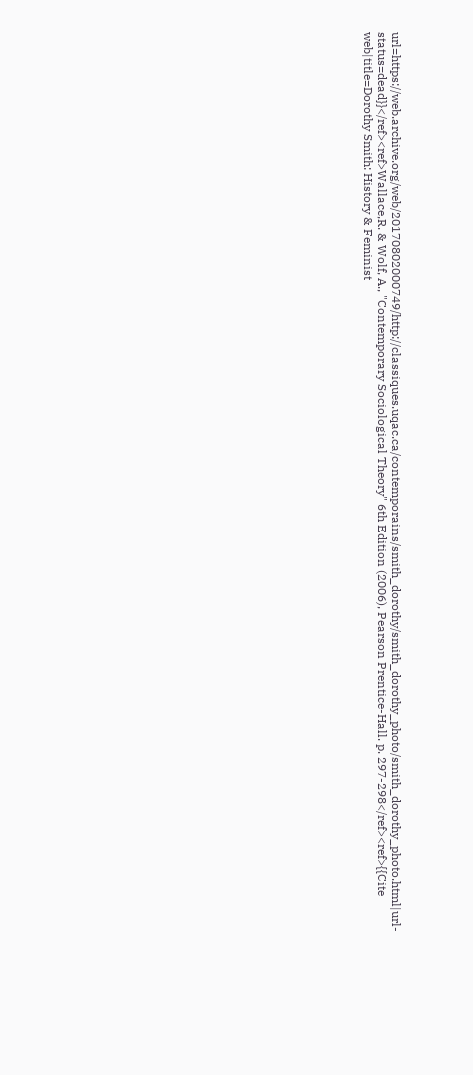url=https://web.archive.org/web/20170802000749/http://classiques.uqac.ca/contemporains/smith_dorothy/smith_dorothy_photo/smith_dorothy_photo.html|url-status=dead}}</ref><ref>Wallace,R. & Wolf, A., "Contemporary Sociological Theory" 6th Edition (2006), Pearson Prentice-Hall. p. 297-298</ref><ref>{{Cite web|title=Dorothy Smith: History & Feminist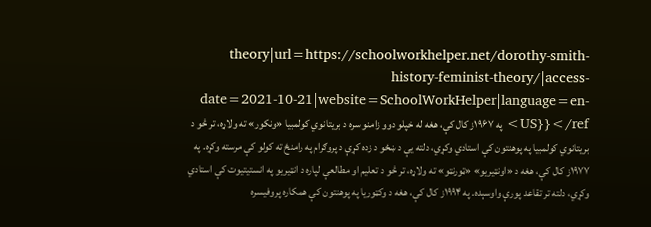theory|url=https://schoolworkhelper.net/dorothy-smith-history-feminist-theory/|access-date=2021-10-21|website=SchoolWorkHelper|language=en-US}}</ref> په ۱۹۶۷ز کال کې، هغه له خپلو دوو زامنو سره د بریتانوي کولمبيا «ونکور» ته ولاړه، تر څو د بریتانوي کولمبیا په پوهنتون کې استادي وکړي، دلته يې د ښځو د زده کړې د پروګرام په رامنځ ته کولو کې مرسته وکړه. په ۱۹۷۷ز کال کې، هغه د «اونټيريو» «ټورنټو» ته ولاړه، تر څو د تعلیم او مطالعې لپاره د انټيريو په انستيتيوت کې استادي وکړي، دلته تر تقاعد پورې واوسېده. په ۱۹۹۴ز کال کې، هغه د وکټوريا په پوهنتون کې همکاره پروفيسره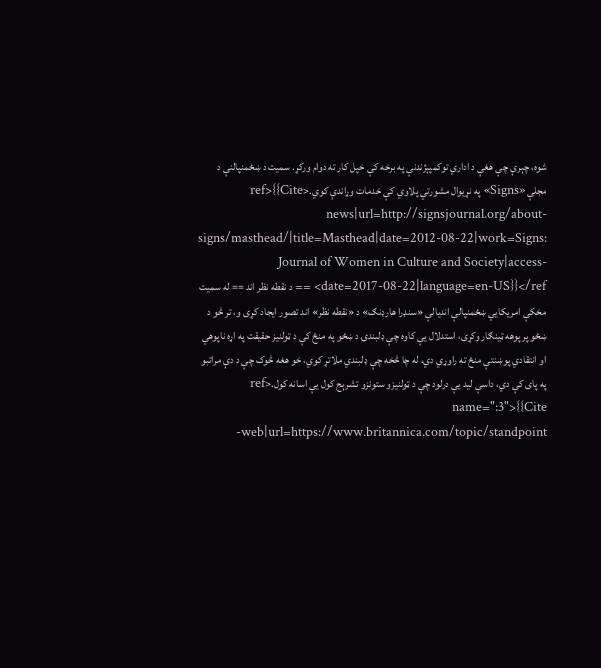شوه، چېرې چې هغې د اداري توکمپېژندنې په برخه کې خپل کار ته دوام ورکړ. سميت د ښځمنپالنې د مجلې «Signs» په نړيوال مشورتي پلاوي کې خدمات وړاندې کوي.<ref>{{Cite news|url=http://signsjournal.org/about-signs/masthead/|title=Masthead|date=2012-08-22|work=Signs: Journal of Women in Culture and Society|access-date=2017-08-22|language=en-US}}</ref> == د نقطه نظر اند == له سميت مخکې امريکايي ښځمنپالې انديالې «سنډرا هارډنګ» د «نقطه نظر» اند تصور ايجاد کړی و، تر څو د ښځو پر پوهه ټينګار وکړی، استدلال يې کاوه چې ډلبندۍ د ښځو په منځ کې د ټولنيز حقيقت په اړه ناپوهي او انتقادي پوښنتې منځ ته راوړي دي، له چا څخه چې ډلبندي ملاتړ کوي، خو هغه څوک چې د دې مراتبو په پای کې دي، داسې ليد يې درلود چې د ټولنيزو ستونزو تشرېح کول يې اسانه کول.<ref name=":3">{{Cite web|url=https://www.britannica.com/topic/standpoint-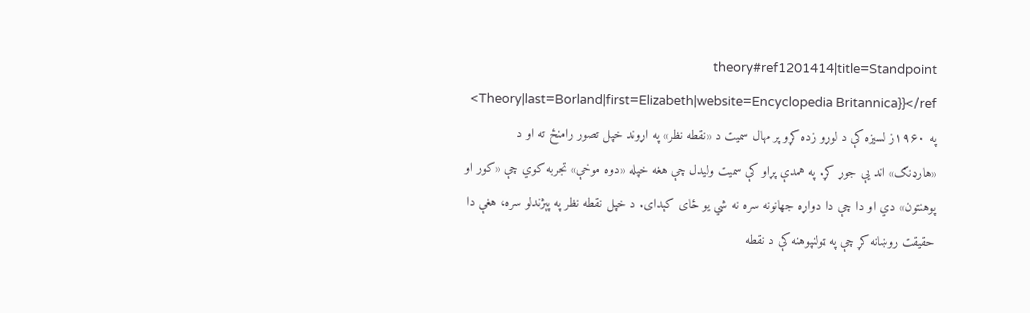theory#ref1201414|title=Standpoint Theory|last=Borland|first=Elizabeth|website=Encyclopedia Britannica}}</ref> په ۱۹۶۰ز لسيزه کې د لوړو زده کړو پر مهال سميت د «نقطه نظر» په اړوند خپل تصور رامنځ ته او د «هارډنګ» اند يې جوړ کړ. په همدې پړاو کې سميت وليدل چې هغه خپله «دوه موخې» تجربه کوي چې «کور او پوهنتون» دي او دا چې دا دواړه جهانونه سره نه شي يو ځای کېدای. د خپل نقطه نظر په پېژندلو سره، هغې دا حقيقت روښانه کړ چې په ټولنپوهنه کې د نقطه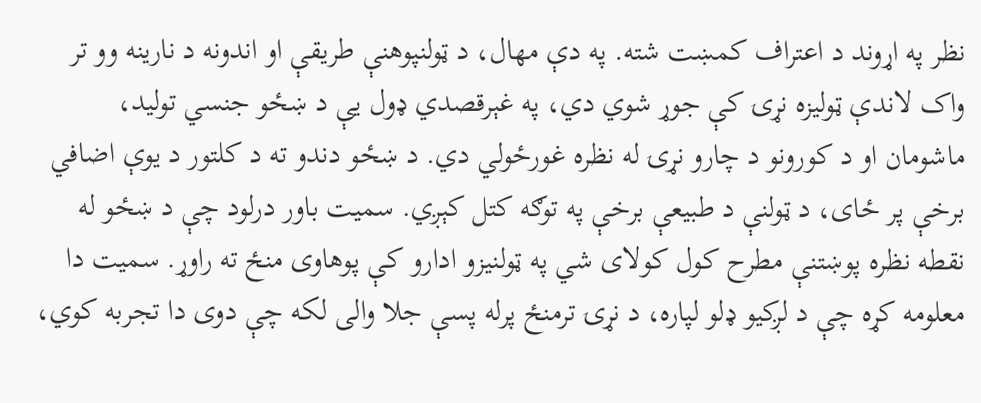نظر په اړوند د اعتراف کمښت شته. په دې مهال، د ټولنپوهنې طريقې او اندونه د نارينه وو تر واک لاندې ټوليزه نړۍ کې جوړ شوي دي، په غېرقصدي ډول يې د ښځو جنسي توليد، ماشومان او د کورونو د چارو نړۍ له نظره غورځولي دي. د ښځو دندو ته د کلتور د يوې اضافي برخې پر ځای، د ټولنې د طبيعې برخې په توګه کتل کېږي. سميت باور درلود چې د ښځو له نقطه نظره پوښتنې مطرح کول کولای شي په ټولنيزو ادارو کې پوهاوی منځ ته راوړ. سميت دا معلومه کړه چې د لږکيو ډلو لپاره، د نړۍ ترمنځ پرله پسې جلا والی لکه چې دوی دا تجربه کوي،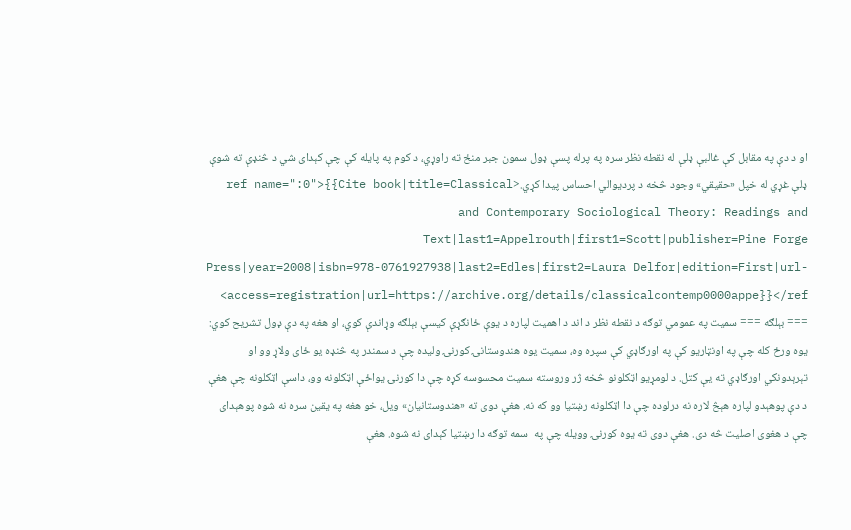او د دې په مقابل کې غالبې ډلې له نقطه نظر سره په پرله پسې ډول سمون جبر منځ ته راوړي، د کوم په پايله کې چې کېدای شي د څنډې ته شوې ډلې غړي له خپل «حقيقي» وجود څخه د پرديوالي احساس پیدا کړي.<ref name=":0">{{Cite book|title=Classical and Contemporary Sociological Theory: Readings and Text|last1=Appelrouth|first1=Scott|publisher=Pine Forge Press|year=2008|isbn=978-0761927938|last2=Edles|first2=Laura Delfor|edition=First|url-access=registration|url=https://archive.org/details/classicalcontemp0000appe}}</ref> === بېلګه === سميت په عمومي توګه د نقطه نظر د اند د اهميت لپاره د يوې ځانګړې کيسې بېلګه وړاندې کوي، او هغه په دې ډول تشریح کوي: يوه ورځ کله چې په اونټاريو کې په اورګاډي کې سپره وه، سميت يوه هندوستانۍ کورنۍ وليده چې د سمندر په څنډه يو ځای ولاړ وو او تېرېدونکي اورګاډي ته يې کتل. د لومړيو اټکلونو څخه ژر وروسته سميت محسوسه کړه چې دا کورنۍ يواځې اټکلونه وو، داسې اټکلونه چې هغې د دې پوهېدو لپاره هېڅ لاره نه درلوده چې دا اټکلونه رښتيا وو که نه. هغې دوی ته «هندوستانيان» ويل، خو هغه په يقين سره نه شوه پوهېدای چې د هغوی اصليت څه دی. هغې دوی ته يوه کورنۍ وويله چې په  سمه توګه دا رښتيا کېدای نه شوه. هغې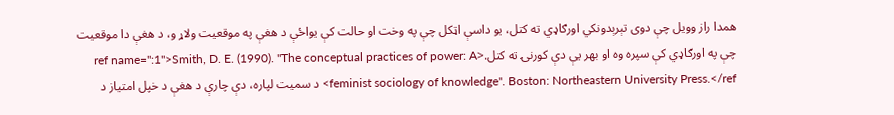همدا راز وويل چې دوی تېرېدونکي اورګاډي ته کتل، يو داسې اټکل چې په وخت او حالت کې يواځې د هغې په موقعيت ولاړ و، د هغې دا موقعيت چې په اورګاډي کې سپره وه او بهر يې دې کورنۍ ته کتل.<ref name=":1">Smith, D. E. (1990). ''The conceptual practices of power: A feminist sociology of knowledge''. Boston: Northeastern University Press.</ref> د سميت لپاره، دې چارې د هغې د خپل امتياز د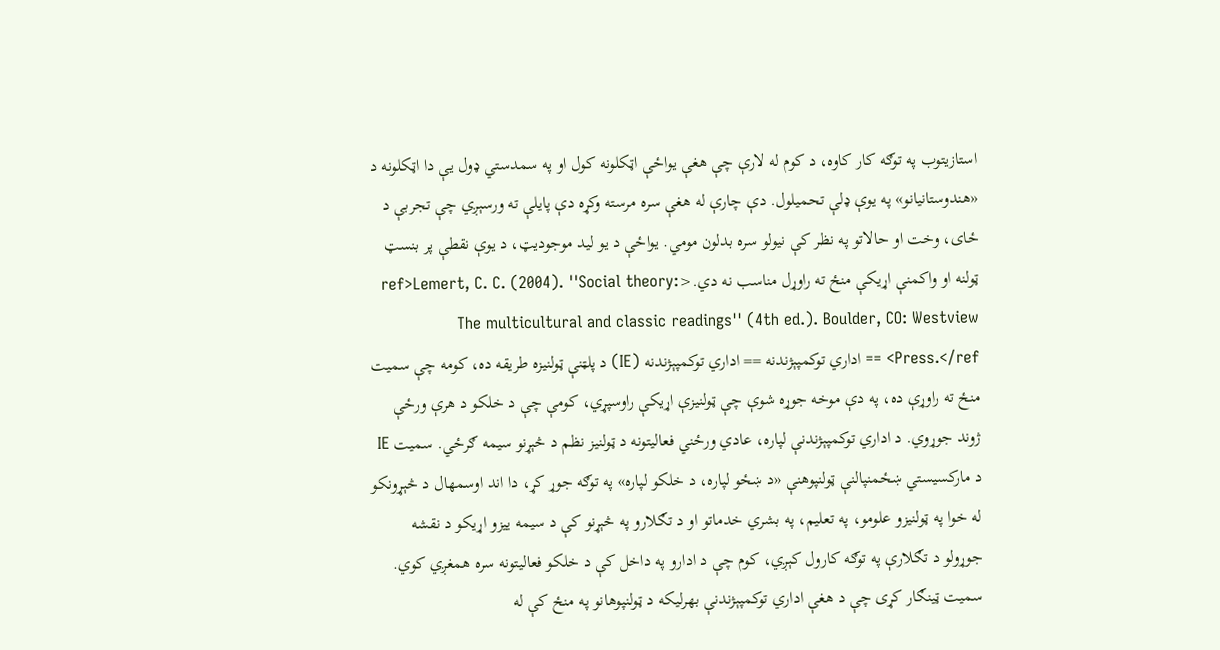استازيتوب په توګه کار کاوه، د کوم له لارې چې هغې یواځې اټکلونه کول او په سمدستي ډول يې دا اټکلونه د «هندوستانيانو» په يوې ډلې تحميلول. دې چارې له هغې سره مرسته وکړه دې پايلې ته ورسېږي چې تجربې د ځای، وخت او حالاتو په نظر کې نيولو سره بدلون مومي. يواځې د يو ليد موجودیټ، د يوې نقطې پر بنسټ ټولنه او واکمنې اړيکې منځ ته راوړل مناسب نه دي.<ref>Lemert, C. C. (2004). ''Social theory: The multicultural and classic readings'' (4th ed.). Boulder, CO: Westview Press.</ref> == اداري توکمپېژندنه == اداري توکمپېژندنه (IE) د پلټنې ټولنيزه طريقه ده، کومه چې سميت منځ ته راوړې ده، په دې موخه جوړه شوې چې ټولنيزې اړيکې راوسپړي، کومې چې د خلکو د هرې ورځې ژوند جوړوي. د اداري توکمپېژندنې لپاره، عادي ورځني فعاليتونه د ټولنيز نظم د څېړنو سيمه ګرځي. سميت IE د مارکسيستي ښځمنپالنې ټولنپوهنې «د ښځو لپاره، د خلکو لپاره» په توګه جوړ کړ، دا اند اوسمهال د څېړونکو له خوا په ټولنيزو علومو، په تعلیم، په بشري خدماتو او د تګلارو په څېړنو کې د سيمه يیزو اړيکو د نقشه جوړولو د تګلارې په توګه کارول کېږي، کوم چې د ادارو په داخل کې د خلکو فعاليتونه سره همغږي کوي. سميت ټينګار کړی چې د هغې اداري توکمپېژندنې بهرليکه د ټولنپوهانو په منځ کې له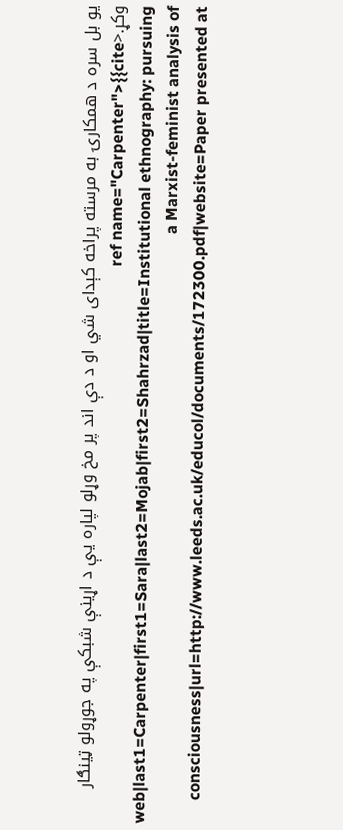يو بل سره د همکارۍ به مرسته پراخه کېدای شي او د دې اند پر مخ وړلو لپاره يې د اړينې شبکې په جوړولو ټينګار وکړ.<ref name="Carpenter">{{cite web|last1=Carpenter|first1=Sara|last2=Mojab|first2=Shahrzad|title=Institutional ethnography: pursuing a Marxist-feminist analysis of consciousness|url=http://www.leeds.ac.uk/educol/documents/172300.pdf|website=Paper presented at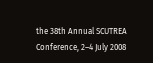the 38th Annual SCUTREA Conference, 2–4 July 2008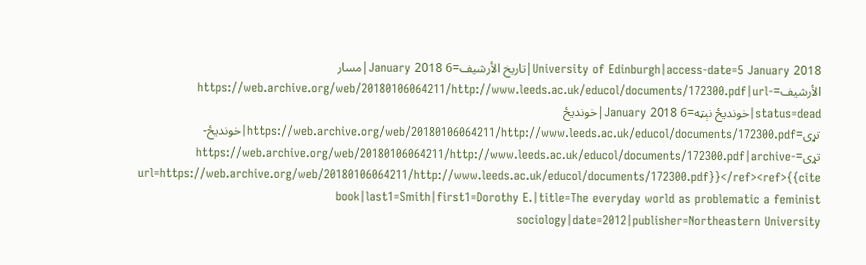University of Edinburgh|access-date=5 January 2018|تاريخ الأرشيف=6 January 2018|مسار الأرشيف=https://web.archive.org/web/20180106064211/http://www.leeds.ac.uk/educol/documents/172300.pdf|url-status=dead|خونديځ نېټه=6 January 2018|خونديځ تړی=https://web.archive.org/web/20180106064211/http://www.leeds.ac.uk/educol/documents/172300.pdf|خونديځ-تړی=https://web.archive.org/web/20180106064211/http://www.leeds.ac.uk/educol/documents/172300.pdf|archive-url=https://web.archive.org/web/20180106064211/http://www.leeds.ac.uk/educol/documents/172300.pdf}}</ref><ref>{{cite book|last1=Smith|first1=Dorothy E.|title=The everyday world as problematic a feminist sociology|date=2012|publisher=Northeastern University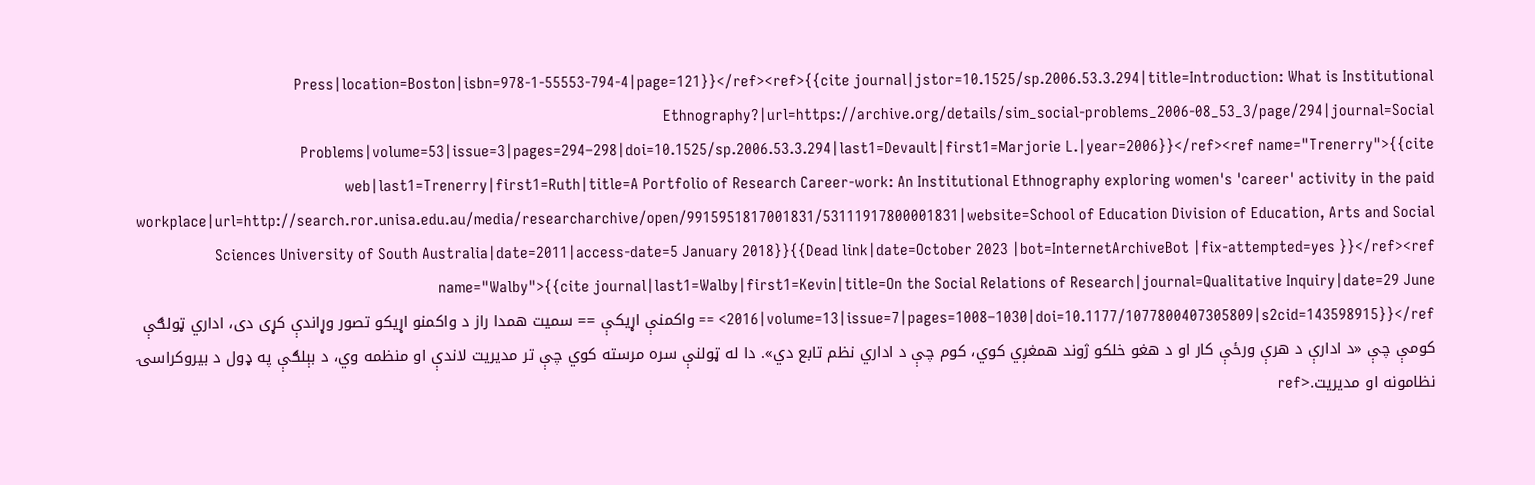Press|location=Boston|isbn=978-1-55553-794-4|page=121}}</ref><ref>{{cite journal|jstor=10.1525/sp.2006.53.3.294|title=Introduction: What is Institutional Ethnography?|url=https://archive.org/details/sim_social-problems_2006-08_53_3/page/294|journal=Social Problems|volume=53|issue=3|pages=294–298|doi=10.1525/sp.2006.53.3.294|last1=Devault|first1=Marjorie L.|year=2006}}</ref><ref name="Trenerry">{{cite web|last1=Trenerry|first1=Ruth|title=A Portfolio of Research Career-work: An Institutional Ethnography exploring women's 'career' activity in the paid workplace|url=http://search.ror.unisa.edu.au/media/researcharchive/open/9915951817001831/53111917800001831|website=School of Education Division of Education, Arts and Social Sciences University of South Australia|date=2011|access-date=5 January 2018}}{{Dead link|date=October 2023 |bot=InternetArchiveBot |fix-attempted=yes }}</ref><ref name="Walby">{{cite journal|last1=Walby|first1=Kevin|title=On the Social Relations of Research|journal=Qualitative Inquiry|date=29 June 2016|volume=13|issue=7|pages=1008–1030|doi=10.1177/1077800407305809|s2cid=143598915}}</ref> == واکمنې اړيکې == سميت همدا راز د واکمنو اړیکو تصور وړاندې کړی دی، اداري ټولګې کومې چې «د ادارې د هرې ورځې کار او د هغو خلکو ژوند همغږي کوي، کوم چې د اداري نظم تابع دي». دا له ټولنې سره مرسته کوي چې تر مديريت لاندې او منظمه وي، د بېلګې په ډول د بيروکراسۍ نظامونه او مديريت.<ref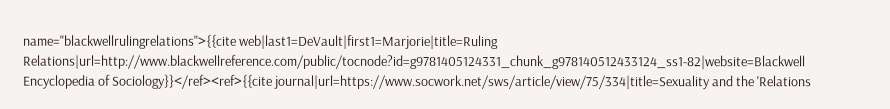name="blackwellrulingrelations">{{cite web|last1=DeVault|first1=Marjorie|title=Ruling Relations|url=http://www.blackwellreference.com/public/tocnode?id=g9781405124331_chunk_g978140512433124_ss1-82|website=Blackwell Encyclopedia of Sociology}}</ref><ref>{{cite journal|url=https://www.socwork.net/sws/article/view/75/334|title=Sexuality and the 'Relations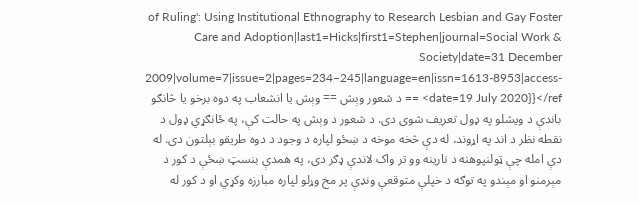of Ruling': Using Institutional Ethnography to Research Lesbian and Gay Foster Care and Adoption|last1=Hicks|first1=Stephen|journal=Social Work & Society|date=31 December 2009|volume=7|issue=2|pages=234–245|language=en|issn=1613-8953|access-date=19 July 2020}}</ref> == د شعور وېش == وېش يا انشعاب په دوه برخو يا څانګو باندې د ويشلو په ډول تعريف شوی دی. د شعور د وېش په حالت کې، په ځانګړي ډول د نقطه نظر د اند په اړوند، له دې څخه موخه د ښځو لپاره د وجود د دوه طريقو بېلتون دی. له دې امله چې ټولنپوهنه د نارينه وو تر واک لاندې ډګر دی، په همدې بنسټ ښځې د کور د مېرمنو او مېندو په توګه د خپلې متوقعې ونډې پر مخ وړلو لپاره مبارزه وکړي او د کور له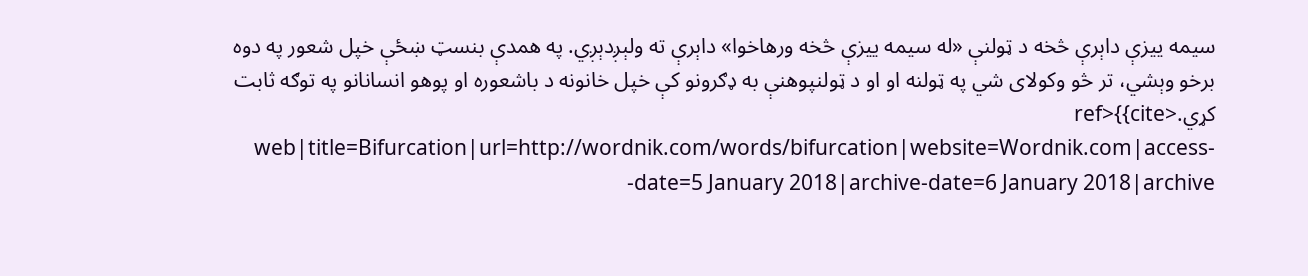سيمه ييزې داېرې څخه د ټولنې «له سيمه ييزې څخه ورهاخوا» داېرې ته ولېږدېږي. په همدې بنسټ ښځې خپل شعور په دوه برخو وېشي، تر څو وکولای شي په ټولنه او او د ټولنپوهنې به ډګرونو کې خپل خانونه د باشعوره او پوهو انسانانو په توګه ثابت کړي.<ref>{{cite web|title=Bifurcation|url=http://wordnik.com/words/bifurcation|website=Wordnik.com|access-date=5 January 2018|archive-date=6 January 2018|archive-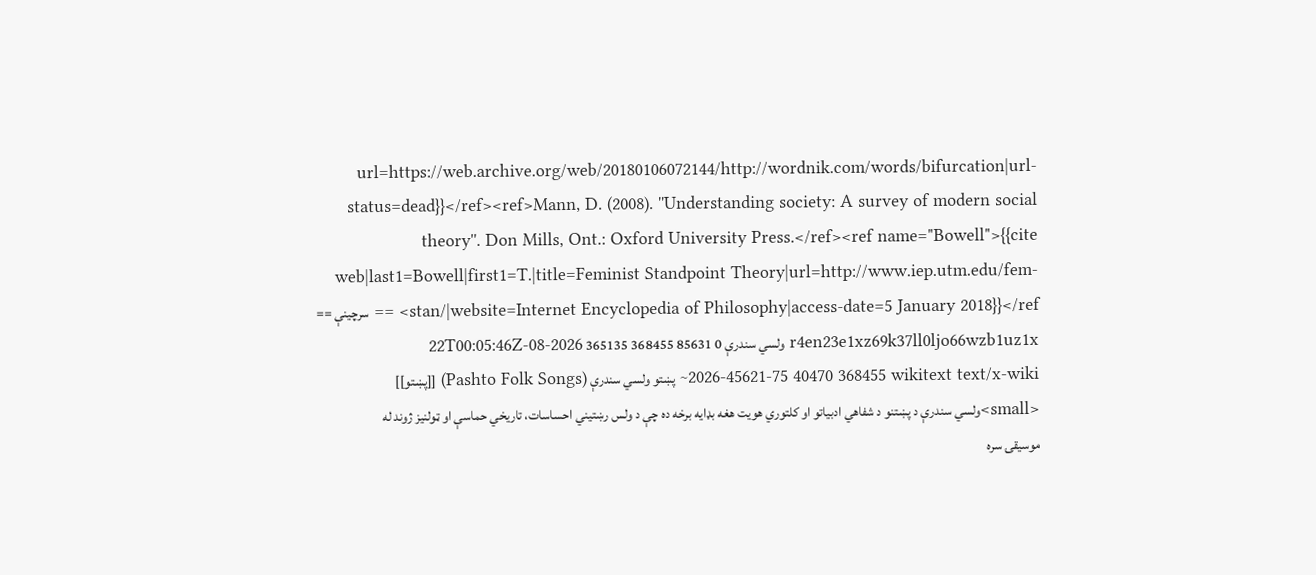url=https://web.archive.org/web/20180106072144/http://wordnik.com/words/bifurcation|url-status=dead}}</ref><ref>Mann, D. (2008). ''Understanding society: A survey of modern social theory''. Don Mills, Ont.: Oxford University Press.</ref><ref name="Bowell">{{cite web|last1=Bowell|first1=T.|title=Feminist Standpoint Theory|url=http://www.iep.utm.edu/fem-stan/|website=Internet Encyclopedia of Philosophy|access-date=5 January 2018}}</ref> == سرچينې == r4en23e1xz69k37ll0ljo66wzb1uz1x ولسي سندرې 0 85631 368455 365135 2026-08-22T00:05:46Z ~2026-45621-75 40470 368455 wikitext text/x-wiki پښتو ولسي سندرې (Pashto Folk Songs) [[پښتو]] <small>ولسي سندرې د پښتنو د شفاهي ادبیاتو او کلتوري هویت هغه بډایه برخه ده چې د ولس رښتیني احساسات، تاریخي حماسې او ټولنیز ژوند له موسیقۍ سره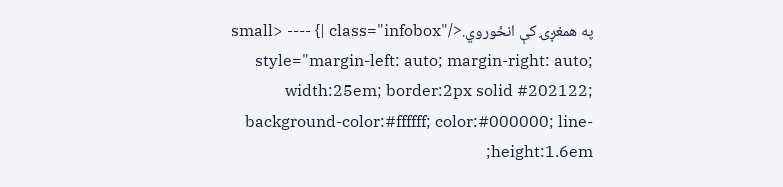په همغږۍ کې انځوروي.</small> ---- {| class="infobox" style="margin-left: auto; margin-right: auto; width:25em; border:2px solid #202122; background-color:#ffffff; color:#000000; line-height:1.6em;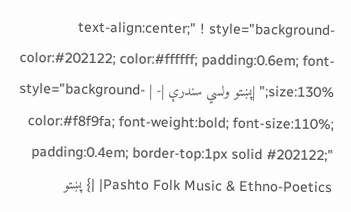text-align:center;" ! style="background-color:#202122; color:#ffffff; padding:0.6em; font-size:130%;" |پښتو ولسي سندرې |- | style="background-color:#f8f9fa; font-weight:bold; font-size:110%; padding:0.4em; border-top:1px solid #202122;" |Pashto Folk Music & Ethno-Poetics |} پښتو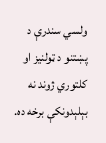ولسي سندرې د پښتنو د ټولنیز او کلتوري ژوند نه بېلېدونکې برخه ده.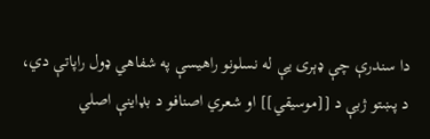دا سندرې چې ډېری یې له نسلونو راهیسې په شفاهي ډول راپاتې دي، د پښتو ژبې د [[موسیقي]] او شعري اصنافو د بډاینې اصلي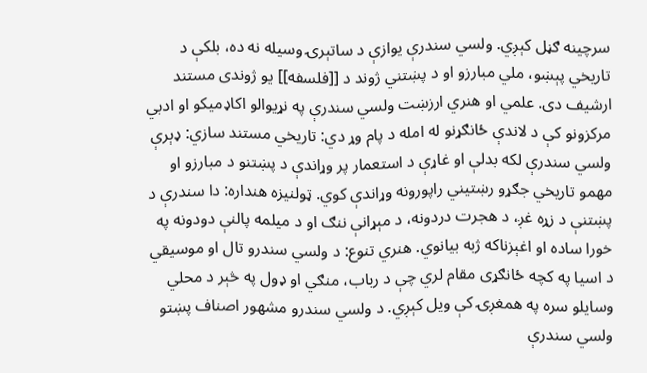سرچینه ګڼل کېږي. ولسي سندرې یوازې د ساتېرۍ وسیله نه ده، بلکې د تاریخي پېښو، ملي مبارزو او د پښتني ژوند د [[فلسفه]] یو ژوندی مستند ارشیف دی. علمي او هنري ارزښت ولسي سندرې په نړیوالو اکاډمیکو او ادبي مرکزونو کې د لاندې ځانګړنو له امله د پام وړ دي: تاریخي مستند سازي: ډېرې ولسي سندرې لکه بدلې او غاړې د استعمار پر وړاندې د پښتنو د مبارزو او مهمو تاریخي جګړو رښتیني راپورونه وړاندې کوي. ټولنیزه هنداره: دا سندرې د پښتنې د زړه غږ، د هجرت دردونه، د مېړانې ننګ او د میلمه پالنې دودونه په خورا ساده او اغېزناکه ژبه بیانوي. هنري تنوع: د ولسي سندرو تال او موسیقي د اسیا په کچه ځانګړی مقام لري چې د رباب، منګي او ډول په څېر د محلي وسایلو سره په همغږۍ کې ویل کېږي. د ولسي سندرو مشهور اصناف پښتو ولسي سندرې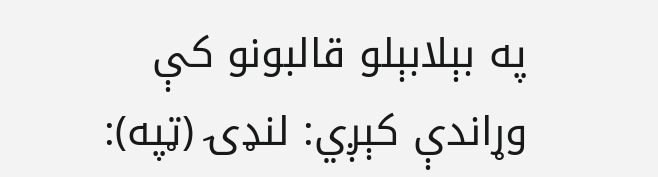په بېلابېلو قالبونو کې وړاندې کېږي: لنډۍ (ټپه):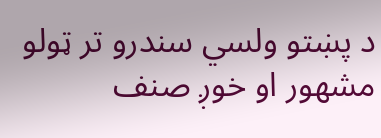د پښتو ولسي سندرو تر ټولو مشهور او خوږ صنف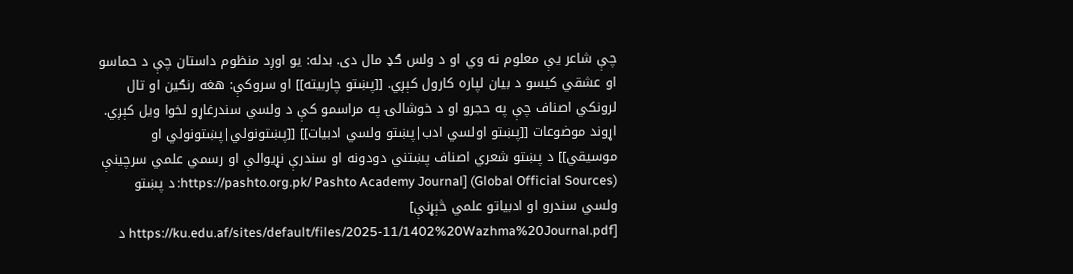چې شاعر یې معلوم نه وي او د ولس ګډ مال دی. بدله: یو اوږد منظوم داستان چې د حماسو او عشقي کیسو د بیان لپاره کارول کېږي. [[پښتو چاربیته]] او سروکې: هغه رنګین او تال لرونکي اصناف چې په حجرو او د خوشالۍ په مراسمو کې د ولسي سندرغاړو لخوا ویل کېږي. اړوند موضوعات [[پښتو اولسي ادب|پښتو ولسي ادبیات]] [[پښتونولي|پښتونولي او موسیقي]] د پښتو شعري اصناف پښتني دودونه او سندرې نړیوالې او رسمي علمي سرچینې (Global Official Sources) [https://pashto.org.pk/ Pashto Academy Journal: د پښتو ولسي سندرو او ادبیاتو علمي څېړنې] [https://ku.edu.af/sites/default/files/2025-11/1402%20Wazhma%20Journal.pdf د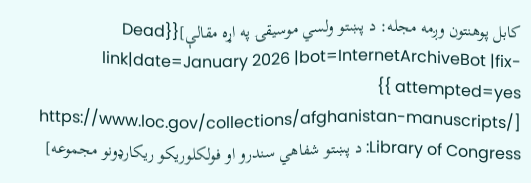کابل پوهنتون وږمه مجله: د پښتو ولسي موسیقۍ په اړه مقالې]{{Dead link|date=January 2026 |bot=InternetArchiveBot |fix-attempted=yes }} [https://www.loc.gov/collections/afghanistan-manuscripts/ Library of Congress: د پښتو شفاهي سندرو او فولکلوریکو ریکارډونو مجموعه]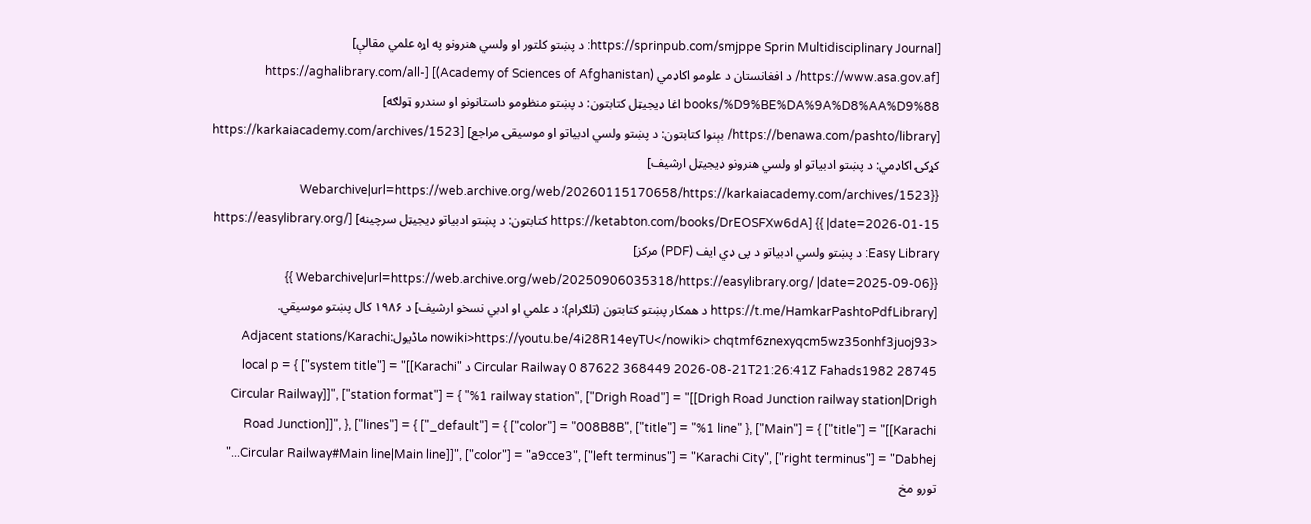[https://sprinpub.com/smjppe Sprin Multidisciplinary Journal: د پښتو کلتور او ولسي هنرونو په اړه علمي مقالې] [https://www.asa.gov.af/ د افغانستان د علومو اکاډمي (Academy of Sciences of Afghanistan)] [https://aghalibrary.com/all-books/%D9%BE%DA%9A%D8%AA%D9%88 اغا ډیجیټل کتابتون: د پښتو منظومو داستانونو او سندرو ټولګه] [https://benawa.com/pashto/library/ بېنوا کتابتون: د پښتو ولسي ادبیاتو او موسیقۍ مراجع] [https://karkaiacademy.com/archives/1523 کړکۍ اکاډمي: د پښتو ادبیاتو او ولسي هنرونو ډیجیټل ارشیف] {{Webarchive|url=https://web.archive.org/web/20260115170658/https://karkaiacademy.com/archives/1523 |date=2026-01-15 }} [https://ketabton.com/books/DrEOSFXw6dA کتابتون: د پښتو ادبیاتو ډیجیټل سرچینه] [https://easylibrary.org/ Easy Library: د پښتو ولسي ادبیاتو د پی ډي ایف (PDF) مرکز] {{Webarchive|url=https://web.archive.org/web/20250906035318/https://easylibrary.org/ |date=2025-09-06 }} [https://t.me/HamkarPashtoPdfLibrary د همکار پښتو کتابتون (تلګرام): د علمي او ادبي نسخو ارشیف] د ۱۹۸۶ کال پښتو موسیقي. <nowiki>https://youtu.be/4i28R14eyTU</nowiki> chqtmf6znexyqcm5wz35onhf3juoj93 ماڈیول:Adjacent stations/Karachi Circular Railway 0 87622 368449 2026-08-21T21:26:41Z Fahads1982 28745 د "local p = { ["system title"] = "[[Karachi Circular Railway]]", ["station format"] = { "%1 railway station", ["Drigh Road"] = "[[Drigh Road Junction railway station|Drigh Road Junction]]", }, ["lines"] = { ["_default"] = { ["color"] = "008B8B", ["title"] = "%1 line" }, ["Main"] = { ["title"] = "[[Karachi Circular Railway#Main line|Main line]]", ["color"] = "a9cce3", ["left terminus"] = "Karachi City", ["right terminus"] = "Dabhej..." تورو مخ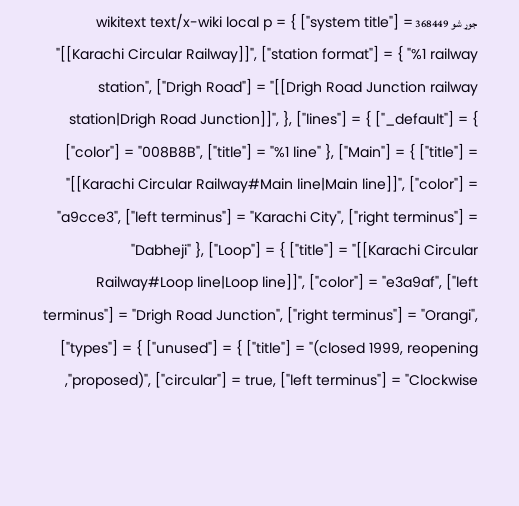جوړ شو 368449 wikitext text/x-wiki local p = { ["system title"] = "[[Karachi Circular Railway]]", ["station format"] = { "%1 railway station", ["Drigh Road"] = "[[Drigh Road Junction railway station|Drigh Road Junction]]", }, ["lines"] = { ["_default"] = { ["color"] = "008B8B", ["title"] = "%1 line" }, ["Main"] = { ["title"] = "[[Karachi Circular Railway#Main line|Main line]]", ["color"] = "a9cce3", ["left terminus"] = "Karachi City", ["right terminus"] = "Dabheji" }, ["Loop"] = { ["title"] = "[[Karachi Circular Railway#Loop line|Loop line]]", ["color"] = "e3a9af", ["left terminus"] = "Drigh Road Junction", ["right terminus"] = "Orangi", ["types"] = { ["unused"] = { ["title"] = "(closed 1999, reopening proposed)", ["circular"] = true, ["left terminus"] = "Clockwise",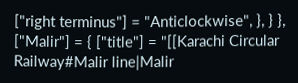["right terminus"] = "Anticlockwise", }, } }, ["Malir"] = { ["title"] = "[[Karachi Circular Railway#Malir line|Malir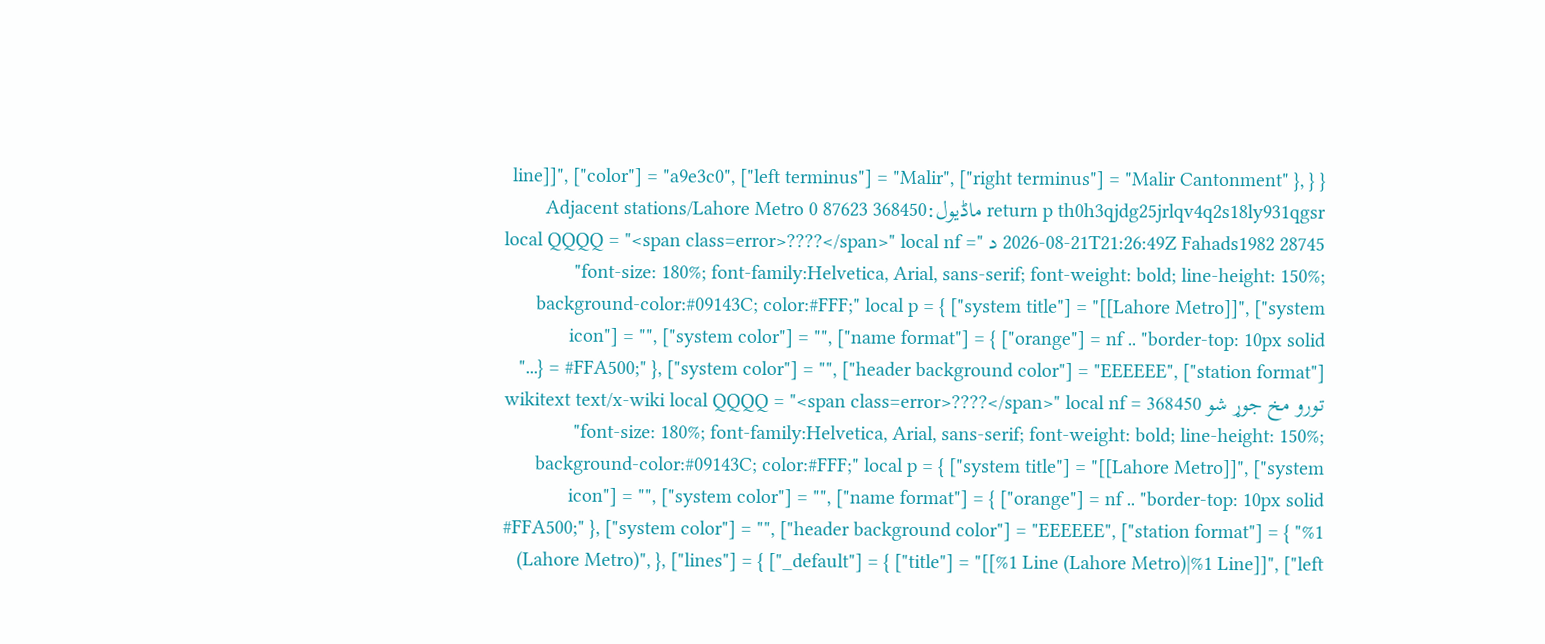line]]", ["color"] = "a9e3c0", ["left terminus"] = "Malir", ["right terminus"] = "Malir Cantonment" }, } } return p th0h3qjdg25jrlqv4q2s18ly931qgsr ماڈیول:Adjacent stations/Lahore Metro 0 87623 368450 2026-08-21T21:26:49Z Fahads1982 28745 د "local QQQQ = "<span class=error>????</span>" local nf = "font-size: 180%; font-family:Helvetica, Arial, sans-serif; font-weight: bold; line-height: 150%; background-color:#09143C; color:#FFF;" local p = { ["system title"] = "[[Lahore Metro]]", ["system icon"] = "", ["system color"] = "", ["name format"] = { ["orange"] = nf .. "border-top: 10px solid #FFA500;" }, ["system color"] = "", ["header background color"] = "EEEEEE", ["station format"] = {..." تورو مخ جوړ شو 368450 wikitext text/x-wiki local QQQQ = "<span class=error>????</span>" local nf = "font-size: 180%; font-family:Helvetica, Arial, sans-serif; font-weight: bold; line-height: 150%; background-color:#09143C; color:#FFF;" local p = { ["system title"] = "[[Lahore Metro]]", ["system icon"] = "", ["system color"] = "", ["name format"] = { ["orange"] = nf .. "border-top: 10px solid #FFA500;" }, ["system color"] = "", ["header background color"] = "EEEEEE", ["station format"] = { "%1 (Lahore Metro)", }, ["lines"] = { ["_default"] = { ["title"] = "[[%1 Line (Lahore Metro)|%1 Line]]", ["left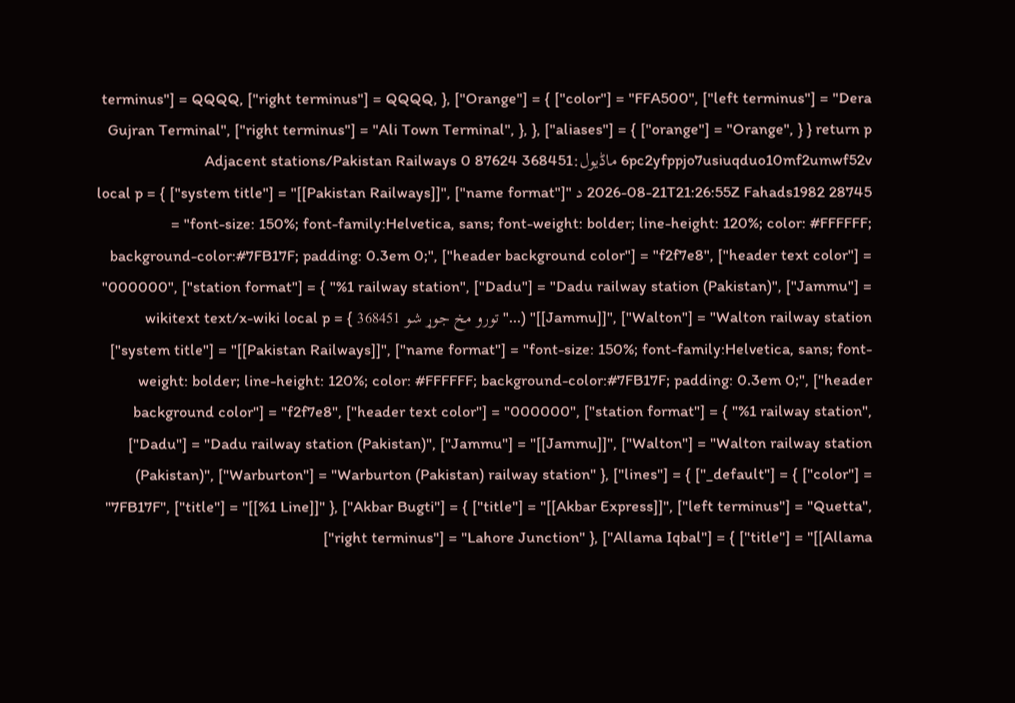terminus"] = QQQQ, ["right terminus"] = QQQQ, }, ["Orange"] = { ["color"] = "FFA500", ["left terminus"] = "Dera Gujran Terminal", ["right terminus"] = "Ali Town Terminal", }, }, ["aliases"] = { ["orange"] = "Orange", } } return p 6pc2yfppjo7usiuqduo10mf2umwf52v ماڈیول:Adjacent stations/Pakistan Railways 0 87624 368451 2026-08-21T21:26:55Z Fahads1982 28745 د "local p = { ["system title"] = "[[Pakistan Railways]]", ["name format"] = "font-size: 150%; font-family:Helvetica, sans; font-weight: bolder; line-height: 120%; color: #FFFFFF; background-color:#7FB17F; padding: 0.3em 0;", ["header background color"] = "f2f7e8", ["header text color"] = "000000", ["station format"] = { "%1 railway station", ["Dadu"] = "Dadu railway station (Pakistan)", ["Jammu"] = "[[Jammu]]", ["Walton"] = "Walton railway station (..." تورو مخ جوړ شو 368451 wikitext text/x-wiki local p = { ["system title"] = "[[Pakistan Railways]]", ["name format"] = "font-size: 150%; font-family:Helvetica, sans; font-weight: bolder; line-height: 120%; color: #FFFFFF; background-color:#7FB17F; padding: 0.3em 0;", ["header background color"] = "f2f7e8", ["header text color"] = "000000", ["station format"] = { "%1 railway station", ["Dadu"] = "Dadu railway station (Pakistan)", ["Jammu"] = "[[Jammu]]", ["Walton"] = "Walton railway station (Pakistan)", ["Warburton"] = "Warburton (Pakistan) railway station" }, ["lines"] = { ["_default"] = { ["color"] = "7FB17F", ["title"] = "[[%1 Line]]" }, ["Akbar Bugti"] = { ["title"] = "[[Akbar Express]]", ["left terminus"] = "Quetta", ["right terminus"] = "Lahore Junction" }, ["Allama Iqbal"] = { ["title"] = "[[Allama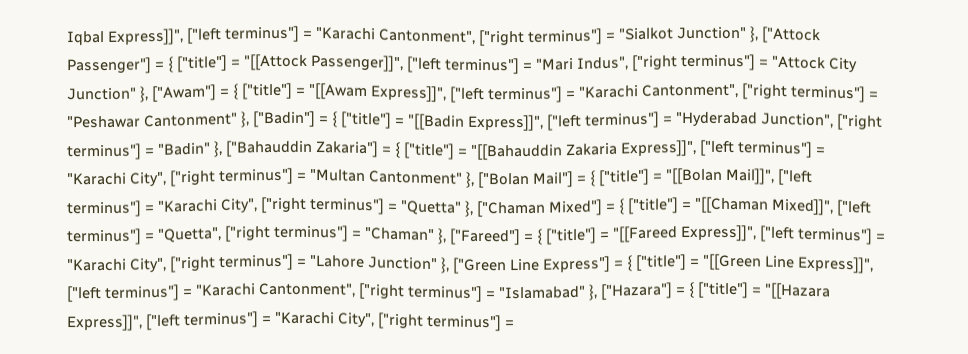Iqbal Express]]", ["left terminus"] = "Karachi Cantonment", ["right terminus"] = "Sialkot Junction" }, ["Attock Passenger"] = { ["title"] = "[[Attock Passenger]]", ["left terminus"] = "Mari Indus", ["right terminus"] = "Attock City Junction" }, ["Awam"] = { ["title"] = "[[Awam Express]]", ["left terminus"] = "Karachi Cantonment", ["right terminus"] = "Peshawar Cantonment" }, ["Badin"] = { ["title"] = "[[Badin Express]]", ["left terminus"] = "Hyderabad Junction", ["right terminus"] = "Badin" }, ["Bahauddin Zakaria"] = { ["title"] = "[[Bahauddin Zakaria Express]]", ["left terminus"] = "Karachi City", ["right terminus"] = "Multan Cantonment" }, ["Bolan Mail"] = { ["title"] = "[[Bolan Mail]]", ["left terminus"] = "Karachi City", ["right terminus"] = "Quetta" }, ["Chaman Mixed"] = { ["title"] = "[[Chaman Mixed]]", ["left terminus"] = "Quetta", ["right terminus"] = "Chaman" }, ["Fareed"] = { ["title"] = "[[Fareed Express]]", ["left terminus"] = "Karachi City", ["right terminus"] = "Lahore Junction" }, ["Green Line Express"] = { ["title"] = "[[Green Line Express]]", ["left terminus"] = "Karachi Cantonment", ["right terminus"] = "Islamabad" }, ["Hazara"] = { ["title"] = "[[Hazara Express]]", ["left terminus"] = "Karachi City", ["right terminus"] =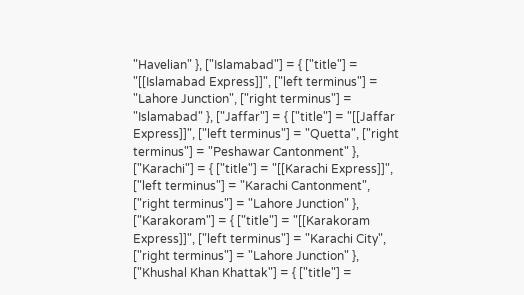"Havelian" }, ["Islamabad"] = { ["title"] = "[[Islamabad Express]]", ["left terminus"] = "Lahore Junction", ["right terminus"] = "Islamabad" }, ["Jaffar"] = { ["title"] = "[[Jaffar Express]]", ["left terminus"] = "Quetta", ["right terminus"] = "Peshawar Cantonment" }, ["Karachi"] = { ["title"] = "[[Karachi Express]]", ["left terminus"] = "Karachi Cantonment", ["right terminus"] = "Lahore Junction" }, ["Karakoram"] = { ["title"] = "[[Karakoram Express]]", ["left terminus"] = "Karachi City", ["right terminus"] = "Lahore Junction" }, ["Khushal Khan Khattak"] = { ["title"] =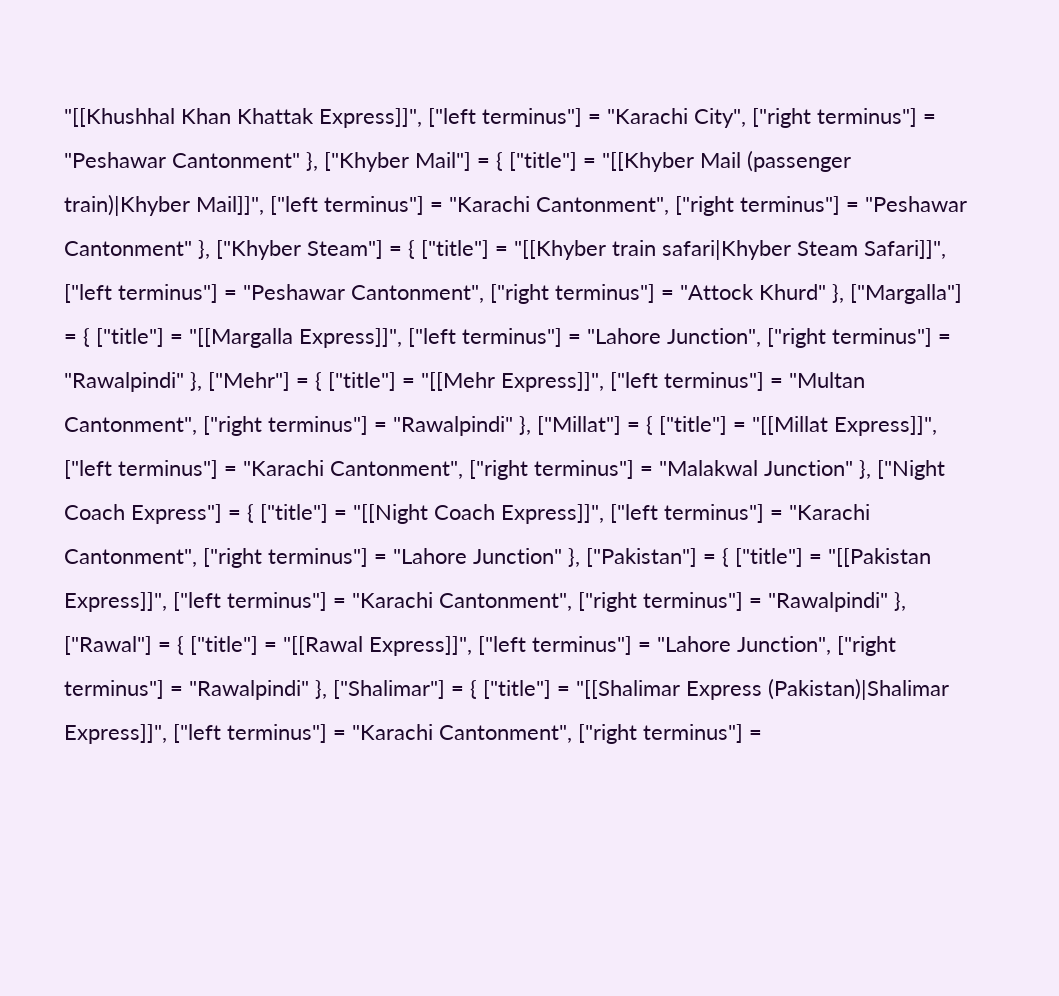"[[Khushhal Khan Khattak Express]]", ["left terminus"] = "Karachi City", ["right terminus"] = "Peshawar Cantonment" }, ["Khyber Mail"] = { ["title"] = "[[Khyber Mail (passenger train)|Khyber Mail]]", ["left terminus"] = "Karachi Cantonment", ["right terminus"] = "Peshawar Cantonment" }, ["Khyber Steam"] = { ["title"] = "[[Khyber train safari|Khyber Steam Safari]]", ["left terminus"] = "Peshawar Cantonment", ["right terminus"] = "Attock Khurd" }, ["Margalla"] = { ["title"] = "[[Margalla Express]]", ["left terminus"] = "Lahore Junction", ["right terminus"] = "Rawalpindi" }, ["Mehr"] = { ["title"] = "[[Mehr Express]]", ["left terminus"] = "Multan Cantonment", ["right terminus"] = "Rawalpindi" }, ["Millat"] = { ["title"] = "[[Millat Express]]", ["left terminus"] = "Karachi Cantonment", ["right terminus"] = "Malakwal Junction" }, ["Night Coach Express"] = { ["title"] = "[[Night Coach Express]]", ["left terminus"] = "Karachi Cantonment", ["right terminus"] = "Lahore Junction" }, ["Pakistan"] = { ["title"] = "[[Pakistan Express]]", ["left terminus"] = "Karachi Cantonment", ["right terminus"] = "Rawalpindi" }, ["Rawal"] = { ["title"] = "[[Rawal Express]]", ["left terminus"] = "Lahore Junction", ["right terminus"] = "Rawalpindi" }, ["Shalimar"] = { ["title"] = "[[Shalimar Express (Pakistan)|Shalimar Express]]", ["left terminus"] = "Karachi Cantonment", ["right terminus"] =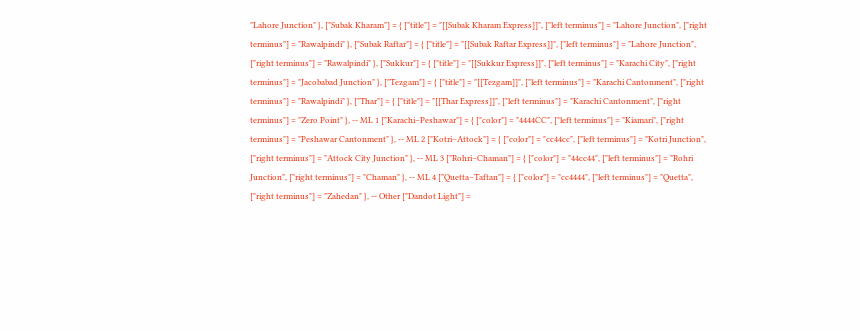"Lahore Junction" }, ["Subak Kharam"] = { ["title"] = "[[Subak Kharam Express]]", ["left terminus"] = "Lahore Junction", ["right terminus"] = "Rawalpindi" }, ["Subak Raftar"] = { ["title"] = "[[Subak Raftar Express]]", ["left terminus"] = "Lahore Junction", ["right terminus"] = "Rawalpindi" }, ["Sukkur"] = { ["title"] = "[[Sukkur Express]]", ["left terminus"] = "Karachi City", ["right terminus"] = "Jacobabad Junction" }, ["Tezgam"] = { ["title"] = "[[Tezgam]]", ["left terminus"] = "Karachi Cantonment", ["right terminus"] = "Rawalpindi" }, ["Thar"] = { ["title"] = "[[Thar Express]]", ["left terminus"] = "Karachi Cantonment", ["right terminus"] = "Zero Point" }, -- ML 1 ["Karachi–Peshawar"] = { ["color"] = "4444CC", ["left terminus"] = "Kiamari", ["right terminus"] = "Peshawar Cantonment" }, -- ML 2 ["Kotri–Attock"] = { ["color"] = "cc44cc", ["left terminus"] = "Kotri Junction", ["right terminus"] = "Attock City Junction" }, -- ML 3 ["Rohri–Chaman"] = { ["color"] = "44cc44", ["left terminus"] = "Rohri Junction", ["right terminus"] = "Chaman" }, -- ML 4 ["Quetta–Taftan"] = { ["color"] = "cc4444", ["left terminus"] = "Quetta", ["right terminus"] = "Zahedan" }, -- Other ["Dandot Light"] =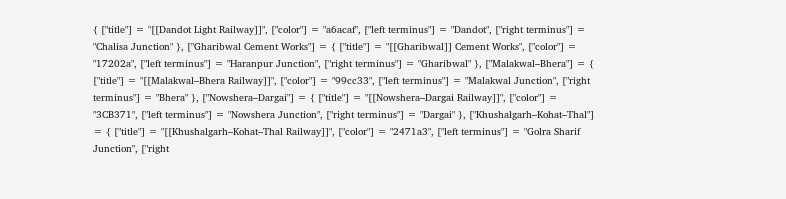{ ["title"] = "[[Dandot Light Railway]]", ["color"] = "a6acaf", ["left terminus"] = "Dandot", ["right terminus"] = "Chalisa Junction" }, ["Gharibwal Cement Works"] = { ["title"] = "[[Gharibwal]] Cement Works", ["color"] = "17202a", ["left terminus"] = "Haranpur Junction", ["right terminus"] = "Gharibwal" }, ["Malakwal–Bhera"] = { ["title"] = "[[Malakwal–Bhera Railway]]", ["color"] = "99cc33", ["left terminus"] = "Malakwal Junction", ["right terminus"] = "Bhera" }, ["Nowshera–Dargai"] = { ["title"] = "[[Nowshera–Dargai Railway]]", ["color"] = "3CB371", ["left terminus"] = "Nowshera Junction", ["right terminus"] = "Dargai" }, ["Khushalgarh–Kohat–Thal"] = { ["title"] = "[[Khushalgarh–Kohat–Thal Railway]]", ["color"] = "2471a3", ["left terminus"] = "Golra Sharif Junction", ["right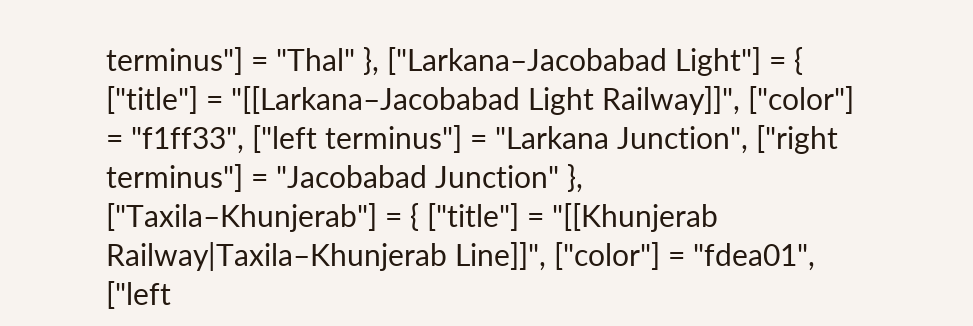terminus"] = "Thal" }, ["Larkana–Jacobabad Light"] = { ["title"] = "[[Larkana–Jacobabad Light Railway]]", ["color"] = "f1ff33", ["left terminus"] = "Larkana Junction", ["right terminus"] = "Jacobabad Junction" }, ["Taxila–Khunjerab"] = { ["title"] = "[[Khunjerab Railway|Taxila–Khunjerab Line]]", ["color"] = "fdea01", ["left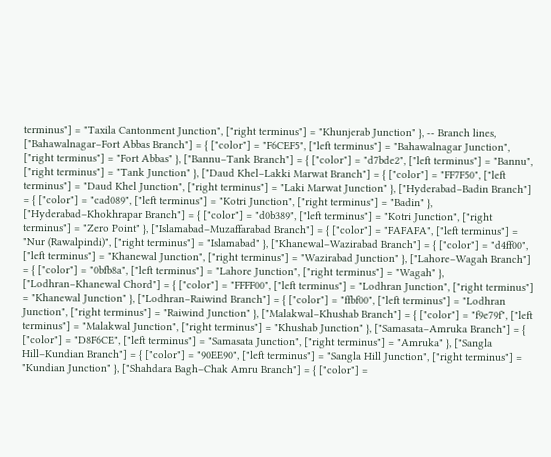terminus"] = "Taxila Cantonment Junction", ["right terminus"] = "Khunjerab Junction" }, -- Branch lines, ["Bahawalnagar–Fort Abbas Branch"] = { ["color"] = "F6CEF5", ["left terminus"] = "Bahawalnagar Junction", ["right terminus"] = "Fort Abbas" }, ["Bannu–Tank Branch"] = { ["color"] = "d7bde2", ["left terminus"] = "Bannu", ["right terminus"] = "Tank Junction" }, ["Daud Khel–Lakki Marwat Branch"] = { ["color"] = "FF7F50", ["left terminus"] = "Daud Khel Junction", ["right terminus"] = "Laki Marwat Junction" }, ["Hyderabad–Badin Branch"] = { ["color"] = "cad089", ["left terminus"] = "Kotri Junction", ["right terminus"] = "Badin" }, ["Hyderabad–Khokhrapar Branch"] = { ["color"] = "d0b389", ["left terminus"] = "Kotri Junction", ["right terminus"] = "Zero Point" }, ["Islamabad–Muzaffarabad Branch"] = { ["color"] = "FAFAFA", ["left terminus"] = "Nur (Rawalpindi)", ["right terminus"] = "Islamabad" }, ["Khanewal–Wazirabad Branch"] = { ["color"] = "d4ff00", ["left terminus"] = "Khanewal Junction", ["right terminus"] = "Wazirabad Junction" }, ["Lahore–Wagah Branch"] = { ["color"] = "0bfb8a", ["left terminus"] = "Lahore Junction", ["right terminus"] = "Wagah" }, ["Lodhran–Khanewal Chord"] = { ["color"] = "FFFF00", ["left terminus"] = "Lodhran Junction", ["right terminus"] = "Khanewal Junction" }, ["Lodhran–Raiwind Branch"] = { ["color"] = "ffbf00", ["left terminus"] = "Lodhran Junction", ["right terminus"] = "Raiwind Junction" }, ["Malakwal–Khushab Branch"] = { ["color"] = "f9e79f", ["left terminus"] = "Malakwal Junction", ["right terminus"] = "Khushab Junction" }, ["Samasata–Amruka Branch"] = { ["color"] = "D8F6CE", ["left terminus"] = "Samasata Junction", ["right terminus"] = "Amruka" }, ["Sangla Hill–Kundian Branch"] = { ["color"] = "90EE90", ["left terminus"] = "Sangla Hill Junction", ["right terminus"] = "Kundian Junction" }, ["Shahdara Bagh–Chak Amru Branch"] = { ["color"] =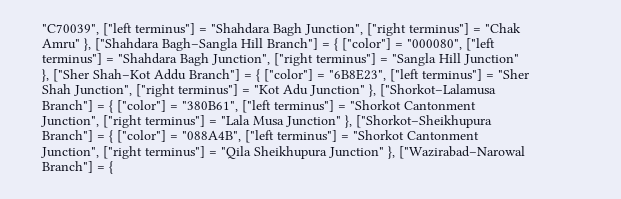"C70039", ["left terminus"] = "Shahdara Bagh Junction", ["right terminus"] = "Chak Amru" }, ["Shahdara Bagh–Sangla Hill Branch"] = { ["color"] = "000080", ["left terminus"] = "Shahdara Bagh Junction", ["right terminus"] = "Sangla Hill Junction" }, ["Sher Shah–Kot Addu Branch"] = { ["color"] = "6B8E23", ["left terminus"] = "Sher Shah Junction", ["right terminus"] = "Kot Adu Junction" }, ["Shorkot–Lalamusa Branch"] = { ["color"] = "380B61", ["left terminus"] = "Shorkot Cantonment Junction", ["right terminus"] = "Lala Musa Junction" }, ["Shorkot–Sheikhupura Branch"] = { ["color"] = "088A4B", ["left terminus"] = "Shorkot Cantonment Junction", ["right terminus"] = "Qila Sheikhupura Junction" }, ["Wazirabad–Narowal Branch"] = {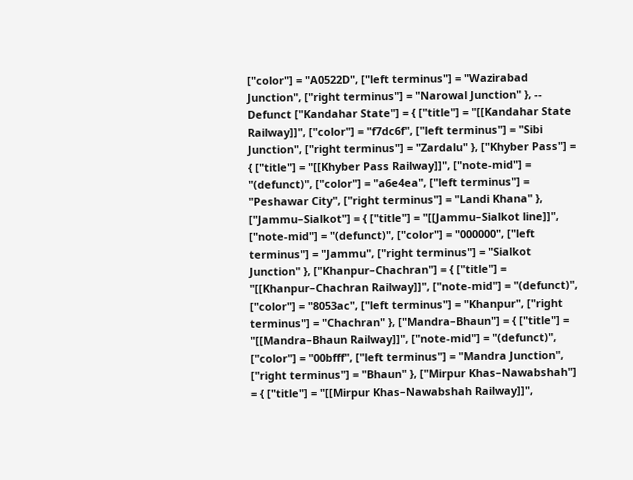["color"] = "A0522D", ["left terminus"] = "Wazirabad Junction", ["right terminus"] = "Narowal Junction" }, -- Defunct ["Kandahar State"] = { ["title"] = "[[Kandahar State Railway]]", ["color"] = "f7dc6f", ["left terminus"] = "Sibi Junction", ["right terminus"] = "Zardalu" }, ["Khyber Pass"] = { ["title"] = "[[Khyber Pass Railway]]", ["note-mid"] = "(defunct)", ["color"] = "a6e4ea", ["left terminus"] = "Peshawar City", ["right terminus"] = "Landi Khana" }, ["Jammu–Sialkot"] = { ["title"] = "[[Jammu–Sialkot line]]", ["note-mid"] = "(defunct)", ["color"] = "000000", ["left terminus"] = "Jammu", ["right terminus"] = "Sialkot Junction" }, ["Khanpur–Chachran"] = { ["title"] = "[[Khanpur–Chachran Railway]]", ["note-mid"] = "(defunct)", ["color"] = "8053ac", ["left terminus"] = "Khanpur", ["right terminus"] = "Chachran" }, ["Mandra–Bhaun"] = { ["title"] = "[[Mandra–Bhaun Railway]]", ["note-mid"] = "(defunct)", ["color"] = "00bfff", ["left terminus"] = "Mandra Junction", ["right terminus"] = "Bhaun" }, ["Mirpur Khas–Nawabshah"] = { ["title"] = "[[Mirpur Khas–Nawabshah Railway]]",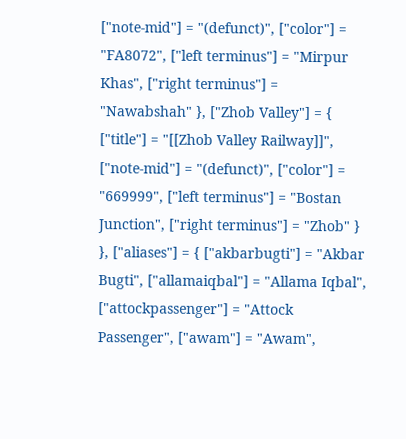["note-mid"] = "(defunct)", ["color"] = "FA8072", ["left terminus"] = "Mirpur Khas", ["right terminus"] = "Nawabshah" }, ["Zhob Valley"] = { ["title"] = "[[Zhob Valley Railway]]", ["note-mid"] = "(defunct)", ["color"] = "669999", ["left terminus"] = "Bostan Junction", ["right terminus"] = "Zhob" } }, ["aliases"] = { ["akbarbugti"] = "Akbar Bugti", ["allamaiqbal"] = "Allama Iqbal", ["attockpassenger"] = "Attock Passenger", ["awam"] = "Awam",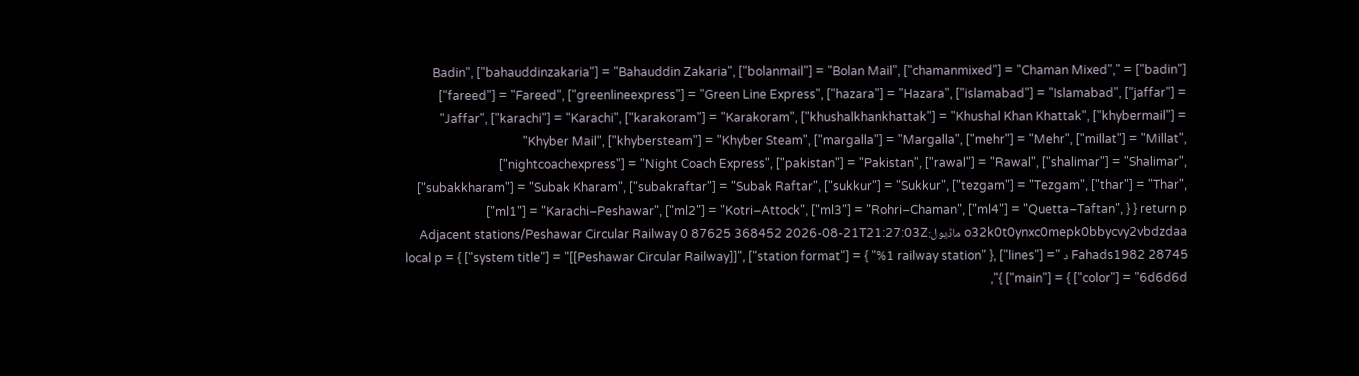["badin"] = "Badin", ["bahauddinzakaria"] = "Bahauddin Zakaria", ["bolanmail"] = "Bolan Mail", ["chamanmixed"] = "Chaman Mixed", ["fareed"] = "Fareed", ["greenlineexpress"] = "Green Line Express", ["hazara"] = "Hazara", ["islamabad"] = "Islamabad", ["jaffar"] = "Jaffar", ["karachi"] = "Karachi", ["karakoram"] = "Karakoram", ["khushalkhankhattak"] = "Khushal Khan Khattak", ["khybermail"] = "Khyber Mail", ["khybersteam"] = "Khyber Steam", ["margalla"] = "Margalla", ["mehr"] = "Mehr", ["millat"] = "Millat", ["nightcoachexpress"] = "Night Coach Express", ["pakistan"] = "Pakistan", ["rawal"] = "Rawal", ["shalimar"] = "Shalimar", ["subakkharam"] = "Subak Kharam", ["subakraftar"] = "Subak Raftar", ["sukkur"] = "Sukkur", ["tezgam"] = "Tezgam", ["thar"] = "Thar", ["ml1"] = "Karachi–Peshawar", ["ml2"] = "Kotri–Attock", ["ml3"] = "Rohri–Chaman", ["ml4"] = "Quetta–Taftan", } } return p o32k0t0ynxc0mepk0bbycvy2vbdzdaa ماڈیول:Adjacent stations/Peshawar Circular Railway 0 87625 368452 2026-08-21T21:27:03Z Fahads1982 28745 د "local p = { ["system title"] = "[[Peshawar Circular Railway]]", ["station format"] = { "%1 railway station" }, ["lines"] = { ["main"] = { ["color"] = "6d6d6d",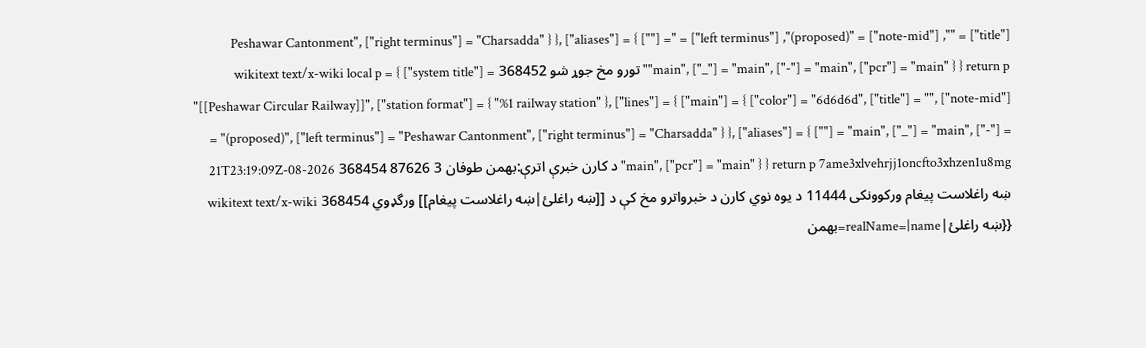["title"] = "", ["note-mid"] = "(proposed)", ["left terminus"] = "Peshawar Cantonment", ["right terminus"] = "Charsadda" } }, ["aliases"] = { [""] = "main", ["_"] = "main", ["-"] = "main", ["pcr"] = "main" } } return p" تورو مخ جوړ شو 368452 wikitext text/x-wiki local p = { ["system title"] = "[[Peshawar Circular Railway]]", ["station format"] = { "%1 railway station" }, ["lines"] = { ["main"] = { ["color"] = "6d6d6d", ["title"] = "", ["note-mid"] = "(proposed)", ["left terminus"] = "Peshawar Cantonment", ["right terminus"] = "Charsadda" } }, ["aliases"] = { [""] = "main", ["_"] = "main", ["-"] = "main", ["pcr"] = "main" } } return p 7ame3xlvehrjj1oncfto3xhzen1u8mg د کارن خبرې اترې:بهمن طوفان 3 87626 368454 2026-08-21T23:19:09Z ښه راغلاست پیغام ورکوونکی 11444 د يوه نوي کارن د خبرواترو مخ کې د [[ښه راغلئ|ښه راغلاست پيغام]] ورگډوي 368454 wikitext text/x-wiki {{ښه راغلئ|realName=|name=بهمن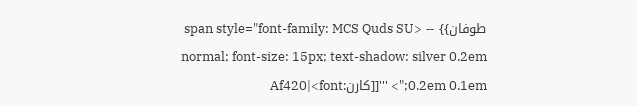طوفان}} -- <span style="font-family: MCS Quds SU normal; font-size: 15px; text-shadow: silver 0.2em 0.2em 0.1em;"> '''[[کارن:Af420|<font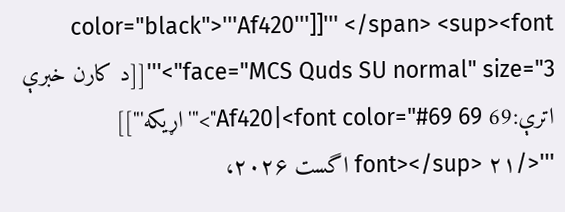color="black">'''Af420''']]''' </span> <sup><font face="MCS Quds SU normal" size="3">'''[[د کارن خبرې اترې:Af420|<font color="#69 69 69">'''اړیکه''']] '''</font></sup> ۲۱ اگست ۲۰۲۶،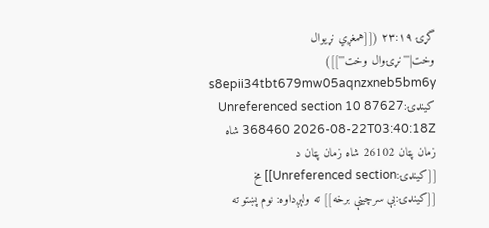گړۍ ۲۳:۱۹ ([[همغږي نړیوال وخت|'''نړۍ‌وال ‌وخت''']]) s8epii34tbt679mw05aqnzxneb5bm6y کينډۍ:Unreferenced section 10 87627 368460 2026-08-22T03:40:18Z شاه زمان پټان 26102 شاه زمان پټان د [[کينډۍ:Unreferenced section]] مخ [[کينډۍ:بې سرچينې برخه]] ته ولېږداوه: نوم پښتو ته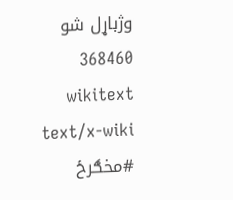وژباړل شو 368460 wikitext text/x-wiki #مخګرځ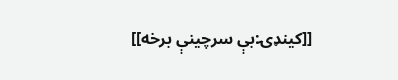[[کينډۍ:بې سرچينې برخه]]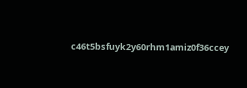c46t5bsfuyk2y60rhm1amiz0f36ccey